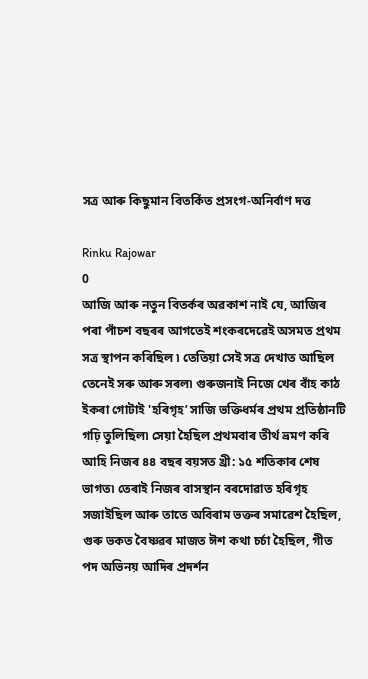সত্ৰ আৰু কিছুমান বিতৰ্কিত প্ৰসংগ-অনিৰ্বাণ দত্ত

Rinku Rajowar
0
আজি আৰু নতুন বিতৰ্কৰ অৱকাশ নাই যে, আজিৰ পৰা পাঁচশ বছৰৰ আগতেই শংকৰদেৱেই অসমত প্ৰথম সত্ৰ স্থাপন কৰিছিল ৷ তেতিয়া সেই সত্ৰ দেখাত আছিল তেনেই সৰু আৰু সৰল৷ গুৰুজনাই নিজে খেৰ বাঁহ কাঠ ইকৰা গোটাই 'হৰিগৃহ’ সাজি ভক্তিধৰ্মৰ প্ৰথম প্ৰতিষ্ঠানটি গঢ়ি তুলিছিল৷ সেয়া হৈছিল প্ৰথমবাৰ তীৰ্থ ভ্ৰমণ কৰি আহি নিজৰ ৪৪ বছৰ বয়সত খ্ৰী: ১৫ শতিকাৰ শেষ ভাগত৷ তেৰাই নিজৰ বাসস্থান বৰদোৱাত হৰিগৃহ সজাইছিল আৰু তাতে অবিৰাম ভক্তৰ সমাৱেশ হৈছিল, গুৰু ভকত বৈষ্ণৱৰ মাজত ঈশ কথা চৰ্চা হৈছিল, গীত পদ অভিনয় আদিৰ প্ৰদৰ্শন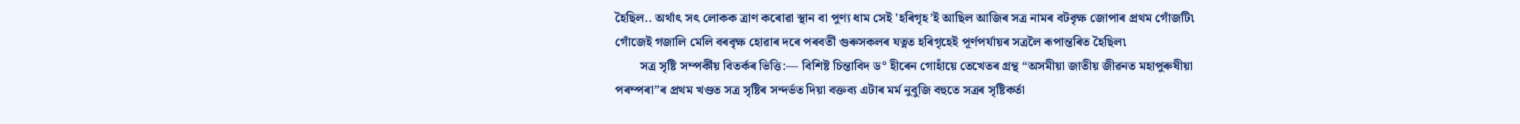হৈছিল.. অৰ্থাৎ সৎ লোকক ত্ৰাণ কৰোৱা স্থান বা পুণ্য ধাম সেই 'হৰিগৃহ’ই আছিল আজিৰ সত্ৰ নামৰ বটবৃক্ষ জোপাৰ প্ৰথম গোঁজটি৷ গোঁজেই গজালি মেলি বৰবৃক্ষ হোৱাৰ দৰে পৰবৰ্তী গুৰুসকলৰ যত্নত হৰিগৃহেই পূৰ্ণপৰ্যায়ৰ সত্ৰলৈ ৰূপান্তৰিত হৈছিল৷
        সত্ৰ সৃষ্টি সম্পৰ্কীয় বিতৰ্কৰ ভিত্তি:— বিশিষ্ট চিন্তাবিদ ড° হীৰেন গোহাঁয়ে তেখেতৰ গ্ৰন্থ “অসমীয়া জাতীয় জীৱনত মহাপুৰুষীয়া পৰম্পৰা”ৰ প্ৰথম খণ্ডত সত্ৰ সৃষ্টিৰ সন্দৰ্ভত দিয়া বক্তব্য এটাৰ মৰ্ম নুবুজি বহুতে সত্ৰৰ সৃষ্টিকৰ্তা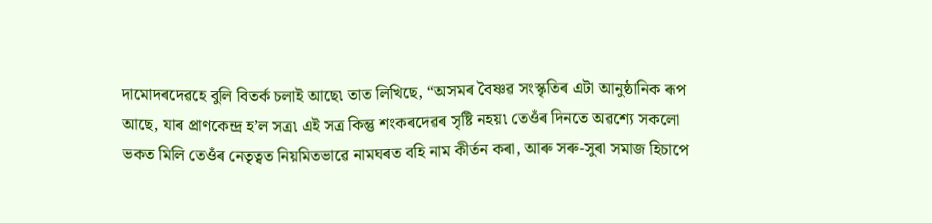দামোদৰদেৱহে বুলি বিতৰ্ক চলাই আছে৷ তাত লিখিছে, “অসমৰ বৈষ্ণৱ সংস্কৃতিৰ এটা আনুষ্ঠানিক ৰূপ আছে, যাৰ প্ৰাণকেন্দ্ৰ হ’ল সত্ৰ৷ এই সত্ৰ কিন্তু শংকৰদেৱৰ সৃষ্টি নহয়৷ তেওঁৰ দিনতে অৱশ্যে সকলো ভকত মিলি তেওঁৰ নেতৃত্বত নিয়মিতভাৱে নামঘৰত বহি নাম কীৰ্তন কৰা, আৰু সৰু-সুৰা সমাজ হিচাপে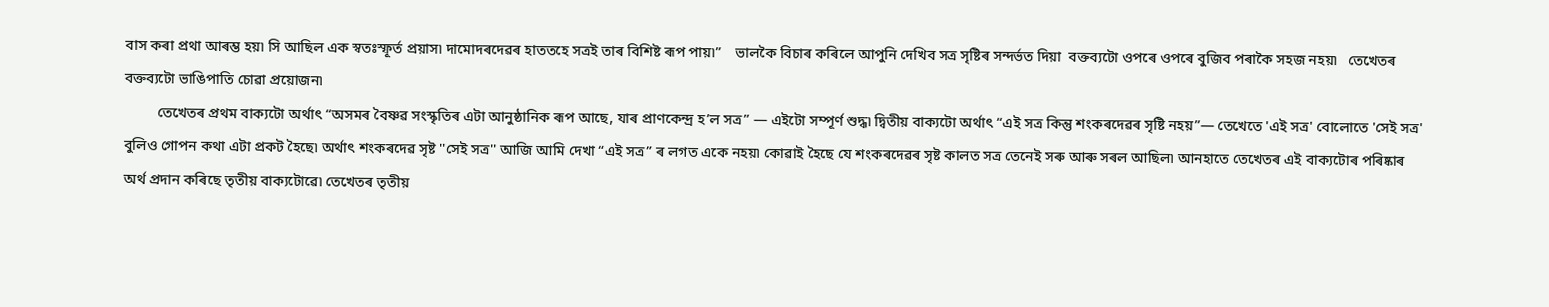বাস কৰা প্ৰথা আৰম্ভ হয়৷ সি আছিল এক স্বতঃস্ফূৰ্ত প্ৰয়াস৷ দামোদৰদেৱৰ হাততহে সত্ৰই তাৰ বিশিষ্ট ৰূপ পায়৷”    ভালকৈ বিচাৰ কৰিলে আপুনি দেখিব সত্ৰ সৃষ্টিৰ সন্দৰ্ভত দিয়া  বক্তব্যটো ওপৰে ওপৰে বুজিব পৰাকৈ সহজ নহয়৷   তেখেতৰ বক্তব্যটো ভাঙিপাতি চোৱা প্ৰয়োজন৷
         তেখেতৰ প্ৰথম বাক্যটো অৰ্থাৎ “অসমৰ বৈষ্ণৱ সংস্কৃতিৰ এটা আনুষ্ঠানিক ৰূপ আছে, যাৰ প্ৰাণকেন্দ্ৰ হ’ল সত্ৰ” — এইটো সম্পূৰ্ণ শুদ্ধ৷ দ্বিতীয় বাক্যটো অৰ্থাৎ “এই সত্ৰ কিন্তু শংকৰদেৱৰ সৃষ্টি নহয়”— তেখেতে 'এই সত্ৰ' বোলোতে 'সেই সত্ৰ' বুলিও গোপন কথা এটা প্ৰকট হৈছে৷ অৰ্থাৎ শংকৰদেৱ সৃষ্ট ''সেই সত্ৰ'' আজি আমি দেখা “এই সত্ৰ” ৰ লগত একে নহয়৷ কোৱাই হৈছে যে শংকৰদেৱৰ সৃষ্ট কালত সত্ৰ তেনেই সৰু আৰু সৰল আছিল৷ আনহাতে তেখেতৰ এই বাক্যটোৰ পৰিষ্কাৰ অৰ্থ প্ৰদান কৰিছে তৃতীয় বাক্যটোৱে৷ তেখেতৰ তৃতীয়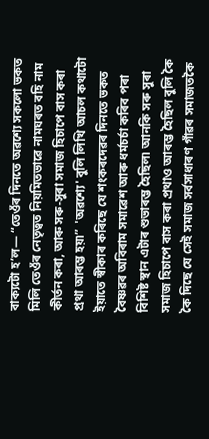বাক্যটো হ’ল— “তেওঁৰ দিনতে অৱশ্যে সকলো ভকত মিলি তেওঁৰ নেতৃত্বত নিয়মিতভাৱে নামঘৰত বহি নাম কীৰ্তন কৰা, আৰু সৰু-সুৰা সমাজ হিচাপে বাস কৰা প্ৰথা আৰম্ভ হয়৷”  'অৱশ্যে' বুলি লিখি আচল কথাটো ইয়াতে স্বীকাৰ কৰিছে যে শংকৰদেৱৰ দিনতে ভকত বৈষ্ণৱৰ অবিৰাম সমাৱেশ আৰু ধৰ্মচৰ্চা কৰিব পৰা বিশিষ্ট স্থান এটাৰ শুভাৰম্ভ হৈছিল৷ আনকি সৰু সুৰা সমাজ হিচাপে বাস কৰা প্ৰথাও আৰম্ভ হৈছিল বুলি কৈ কৈ দিছে যে সেই সমাজ সৰ্বসাধাৰণ গাঁৱৰ সমাজতকৈ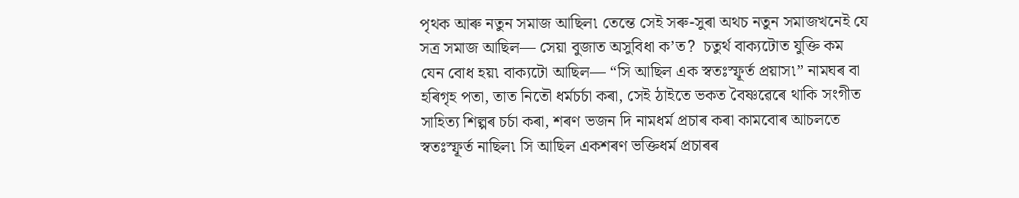পৃথক আৰু নতুন সমাজ আছিল৷ তেন্তে সেই সৰু-সুৰা অথচ নতুন সমাজখনেই যে সত্ৰ সমাজ আছিল— সেয়া বুজাত অসুবিধা ক’ত?  চতুৰ্থ বাক্যটোত যুক্তি কম যেন বোধ হয়৷ বাক্যটো আছিল— “সি আছিল এক স্বতঃস্ফূৰ্ত প্ৰয়াস৷” নামঘৰ বা হৰিগৃহ পতা, তাত নিতৌ ধৰ্মচৰ্চা কৰা, সেই ঠাইতে ভকত বৈষ্ণৱেৰে থাকি সংগীত সাহিত্য শিল্পৰ চৰ্চা কৰা, শৰণ ভজন দি নামধৰ্ম প্ৰচাৰ কৰা কামবোৰ আচলতে স্বতঃস্ফূৰ্ত নাছিল৷ সি আছিল একশৰণ ভক্তিধৰ্ম প্ৰচাৰৰ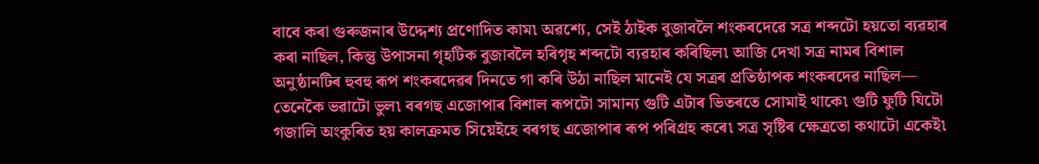বাবে কৰা গুৰুজনাৰ উদ্দেশ্য প্ৰণোদিত কাম৷ অৱশ্যে, সেই ঠাইক বুজাবলৈ শংকৰদেৱে সত্ৰ শব্দটো হয়তো ব্যৱহাৰ কৰা নাছিল, কিন্তু উপাসনা গৃহটিক বুজাবলৈ হৰিগৃহ শব্দটো ব্যৱহাৰ কৰিছিল৷ আজি দেখা সত্ৰ নামৰ বিশাল অনুষ্ঠানটিৰ হুবহু ৰূপ শংকৰদেৱৰ দিনতে গা কৰি উঠা নাছিল মানেই যে সত্ৰৰ প্ৰতিষ্ঠাপক শংকৰদেৱ নাছিল— তেনেকৈ ভৱাটো ভুল৷ বৰগছ এজোপাৰ বিশাল ৰূপটো সামান্য গুটি এটাৰ ভিতৰতে সোমাই থাকে৷ গুটি ফুটি যিটো গজালি অংকুৰিত হয় কালক্ৰমত সিয়েইহে বৰগছ এজোপাৰ ৰূপ পৰিগ্ৰহ কৰে৷ সত্ৰ সৃষ্টিৰ ক্ষেত্ৰতো কথাটো একেই৷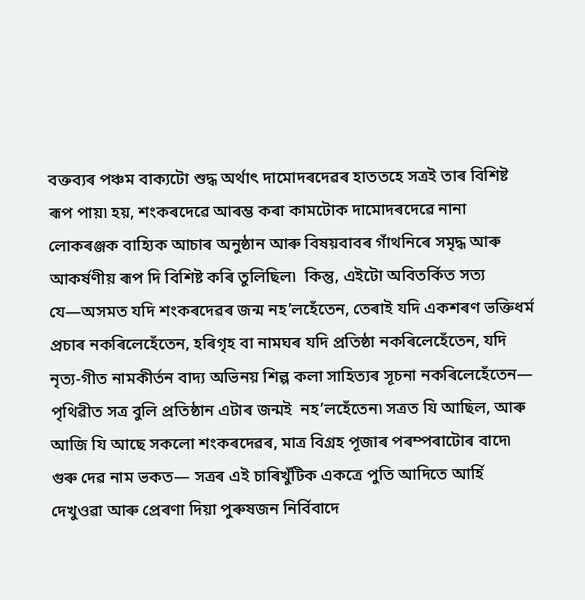বক্তব্যৰ পঞ্চম বাক্যটো শুদ্ধ অৰ্থাৎ দামোদৰদেৱৰ হাততহে সত্ৰই তাৰ বিশিষ্ট ৰূপ পায়৷ হয়, শংকৰদেৱে আৰম্ভ কৰা কামটোক দামোদৰদেৱে নানা লোকৰঞ্জক বাহ্যিক আচাৰ অনুষ্ঠান আৰু বিষয়বাবৰ গাঁথনিৰে সমৃদ্ধ আৰু আকৰ্ষণীয় ৰূপ দি বিশিষ্ট কৰি তুলিছিল৷  কিন্তু, এইটো অবিতৰ্কিত সত্য যে—অসমত যদি শংকৰদেৱৰ জন্ম নহ’লহেঁতেন, তেৰাই যদি একশৰণ ভক্তিধৰ্ম প্ৰচাৰ নকৰিলেহেঁতেন, হৰিগৃহ বা নামঘৰ যদি প্ৰতিষ্ঠা নকৰিলেহেঁতেন, যদি নৃত্য-গীত নামকীৰ্তন বাদ্য অভিনয় শিল্প কলা সাহিত্যৰ সূচনা নকৰিলেহেঁতেন— পৃথিৱীত সত্ৰ বুলি প্ৰতিষ্ঠান এটাৰ জন্মই  নহ’লহেঁতেন৷ সত্ৰত যি আছিল, আৰু আজি যি আছে সকলো শংকৰদেৱৰ, মাত্ৰ বিগ্ৰহ পূজাৰ পৰম্পৰাটোৰ বাদে৷ গুৰু দেৱ নাম ভকত— সত্ৰৰ এই চাৰিখুঁটিক একত্ৰে পুতি আদিতে আৰ্হি দেখুওৱা আৰু প্ৰেৰণা দিয়া পুৰুষজন নিৰ্বিবাদে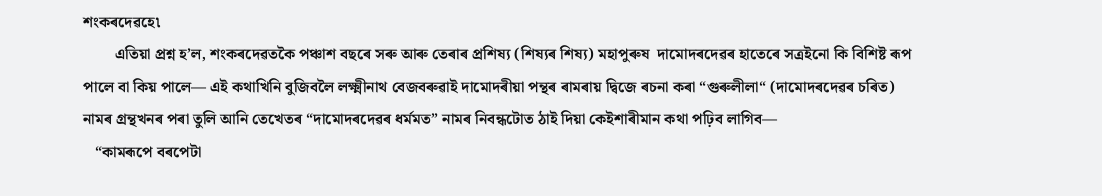শংকৰদেৱহে৷
        এতিয়া প্ৰশ্ন হ’ল, শংকৰদেৱতকৈ পঞ্চাশ বছৰে সৰু আৰু তেৰাৰ প্ৰশিষ্য (শিষ্যৰ শিষ্য) মহাপুৰুষ  দামোদৰদেৱৰ হাতেৰে সত্ৰইনো কি বিশিষ্ট ৰূপ পালে বা কিয় পালে— এই কথাখিনি বুজিবলৈ লক্ষ্মীনাথ বেজবৰুৱাই দামোদৰীয়া পন্থৰ ৰামৰায় দ্বিজে ৰচনা কৰা “গুৰুলীলা“ (দামোদৰদেৱৰ চৰিত) নামৰ গ্ৰন্থখনৰ পৰা তুলি আনি তেখেতৰ “দামোদৰদেৱৰ ধৰ্মমত” নামৰ নিবন্ধটোত ঠাই দিয়া কেইশাৰীমান কথা পঢ়িব লাগিব—
   “কামৰূপে বৰপেটা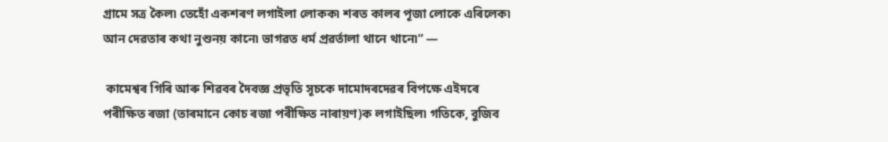গ্ৰামে সত্ৰ কৈল৷ তেহোঁ একশৰণ লগাইলা লোকক৷ শৰত কালৰ পূজা লোকে এৰিলেক৷ আন দেৱতাৰ কথা নুশুনয় কানে৷ ভাগৱত ধৰ্ম প্ৰৱৰ্তালা থানে থানে৷” —

 কামেশ্বৰ গিৰি আৰু শিৱবৰ দৈবজ্ঞ প্ৰভৃতি সূচকে দামোদৰদেৱৰ বিপক্ষে এইদৰে পৰীক্ষিত ৰজা (তাৰমানে কোচ ৰজা পৰীক্ষিত নাৰায়ণ)ক লগাইছিল৷ গতিকে, বুজিব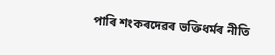পাৰি শংকৰদেৱৰ ভক্তিধৰ্মৰ নীতি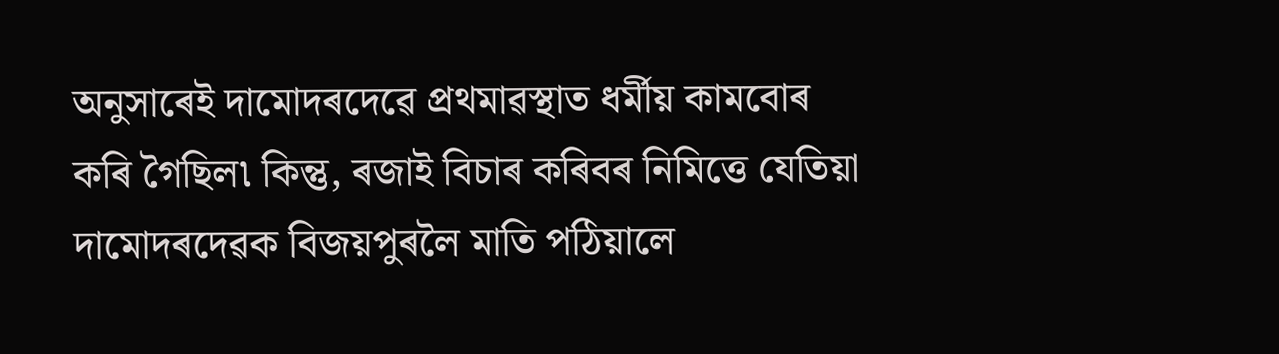অনুসাৰেই দামোদৰদেৱে প্ৰথমাৱস্থাত ধৰ্মীয় কামবোৰ কৰি গৈছিল৷ কিন্তু, ৰজাই বিচাৰ কৰিবৰ নিমিত্তে যেতিয়া দামোদৰদেৱক বিজয়পুৰলৈ মাতি পঠিয়ালে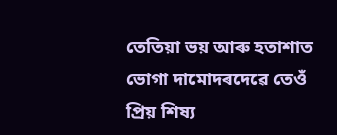তেতিয়া ভয় আৰু হতাশাত ভোগা দামোদৰদেৱে তেওঁ প্ৰিয় শিষ্য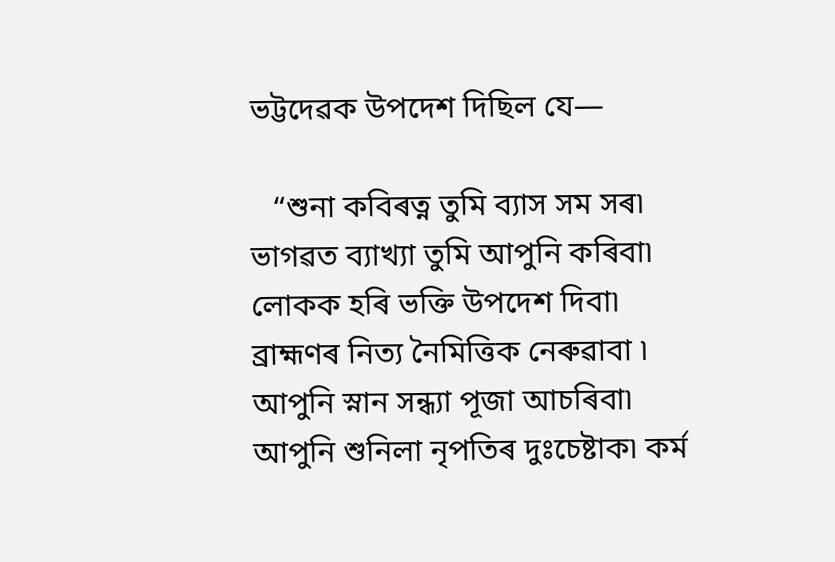ভট্টদেৱক উপদেশ দিছিল যে—

   “শুনা কবিৰত্ন তুমি ব্যাস সম সৰ৷ ভাগৱত ব্যাখ্যা তুমি আপুনি কৰিবা৷ লোকক হৰি ভক্তি উপদেশ দিবা৷ ব্ৰাহ্মণৰ নিত্য নৈমিত্তিক নেৰুৱাবা ৷ আপুনি স্নান সন্ধ্যা পূজা আচৰিবা৷ আপুনি শুনিলা নৃপতিৰ দুঃচেষ্টাক৷ কৰ্ম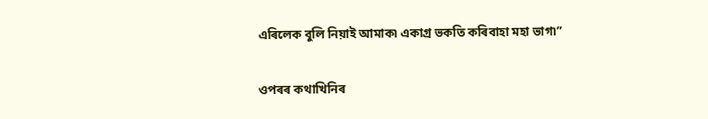এৰিলেক বুলি নিয়াই আমাক৷ একাগ্ৰ ভকতি কৰিবাহা মহা ভাগ৷”

ওপৰৰ কথাখিনিৰ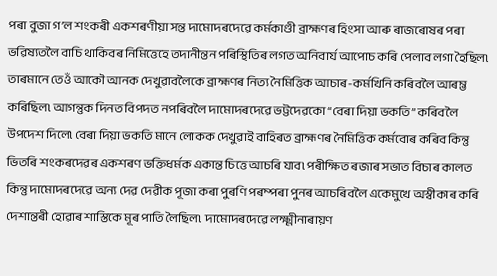পৰা বুজা গ’ল শংকৰী একশৰণীয়া সন্ত দামোদৰদেৱে কৰ্মকাণ্ডী ব্ৰাহ্মণৰ হিংসা আৰু ৰাজৰোষৰ পৰা ভৱিষ্যতলৈ বাচি থাকিবৰ নিমিত্তেহে তদানীন্তন পৰিস্থিতিৰ লগত অনিবাৰ্য আপোচ কৰি পেলাব লগা হৈছিল৷ তাৰমানে তেওঁ আকৌ আনক দেখুৱাবলৈকে ব্ৰাহ্মণৰ নিত্য নৈমিত্তিক আচাৰ-কৰ্মখিনি কৰিবলৈ আৰম্ভ কৰিছিল৷ আগন্তুক দিনত বিপদত নপৰিবলৈ দামোদৰদেৱে ভট্টদেৱকো “বেৰা দিয়া ভকতি” কৰিবলৈ উপদেশ দিলে৷ বেৰা দিয়া ভকতি মানে লোকক দেখুৱাই বাহিৰত ব্ৰাহ্মণৰ নৈমিত্তিক কৰ্মবোৰ কৰিব কিন্তু ভিতৰি শংকৰদেৱৰ একশৰণ ভক্তিধৰ্মক একান্ত চিত্তে আচৰি যাব৷ পৰীক্ষিত ৰজাৰ সভাত বিচাৰ কালত কিন্তু দামোদৰদেৱে অন্য দেৱ দেৱীক পূজা কৰা পুৰণি পৰম্পৰা পুনৰ আচৰিবলৈ একেমুখে অস্বীকাৰ কৰি দেশান্তৰী হোৱাৰ শাস্তিকে মূৰ পাতি লৈছিল৷  দামোদৰদেৱে লক্ষ্মীনাৰায়ণ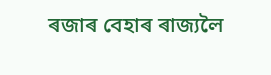ৰজাৰ বেহাৰ ৰাজ্যলৈ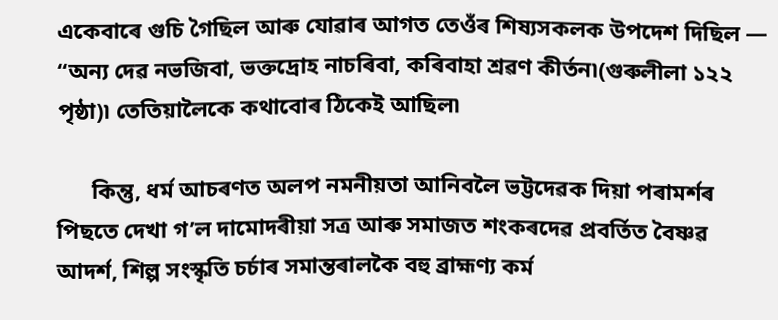একেবাৰে গুচি গৈছিল আৰু যোৱাৰ আগত তেওঁৰ শিষ্যসকলক উপদেশ দিছিল — “অন্য দেৱ নভজিবা, ভক্তদ্ৰোহ নাচৰিবা, কৰিবাহা শ্ৰৱণ কীৰ্তন৷(গুৰুলীলা ১২২ পৃষ্ঠা)৷ তেতিয়ালৈকে কথাবোৰ ঠিকেই আছিল৷

      কিন্তু, ধৰ্ম আচৰণত অলপ নমনীয়তা আনিবলৈ ভট্টদেৱক দিয়া পৰামৰ্শৰ পিছতে দেখা গ’ল দামোদৰীয়া সত্ৰ আৰু সমাজত শংকৰদেৱ প্ৰবৰ্তিত বৈষ্ণৱ আদৰ্শ, শিল্প সংস্কৃতি চৰ্চাৰ সমান্তৰালকৈ বহু ব্ৰাহ্মণ্য কৰ্ম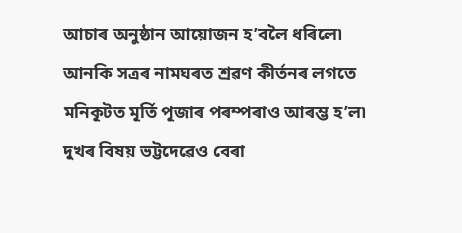আচাৰ অনুষ্ঠান আয়োজন হ’বলৈ ধৰিলে৷  আনকি সত্ৰৰ নামঘৰত শ্ৰৱণ কীৰ্তনৰ লগতে মনিকূটত মূৰ্তি পূজাৰ পৰম্পৰাও আৰম্ভ হ’ল৷ দুখৰ বিষয় ভট্টদেৱেও বেৰা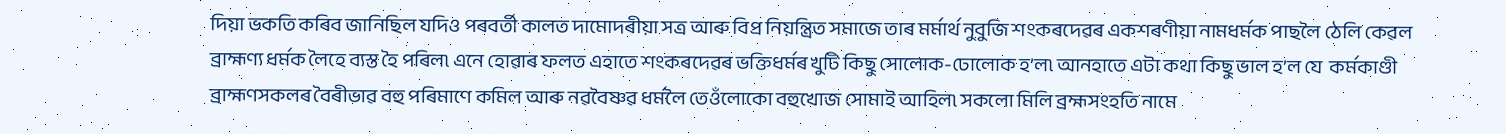দিয়া ভকতি কৰিব জানিছিল যদিও পৰবৰ্তী কালত দামোদৰীয়া সত্ৰ আৰু বিপ্ৰ নিয়ন্ত্ৰিত সমাজে তাৰ মৰ্মাৰ্থ নুবুজি শংকৰদেৱৰ একশৰণীয়া নামধৰ্মক পাছলৈ ঠেলি কেৱল ব্ৰাহ্মণ্য ধৰ্মক লৈহে ব্যস্ত হৈ পৰিল৷ এনে হোৱাৰ ফলত এহাতে শংকৰদেৱৰ ভক্তিধৰ্মৰ খুটি কিছু সোলোক-ঢোলোক হ’ল৷ আনহাতে এটা কথা কিছু ভাল হ’ল যে  কৰ্মকাণ্ডী ব্ৰাহ্মণসকলৰ বৈৰীভাৱ বহু পৰিমাণে কমিল আৰু নৱবৈষ্ণৱ ধৰ্মলৈ তেওঁলোকো বহুখোজ সোমাই আহিল৷ সকলো মিলি ব্ৰহ্মসংহতি নামে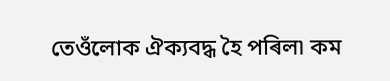তেওঁলোক ঐক্যবদ্ধ হৈ পৰিল৷ কম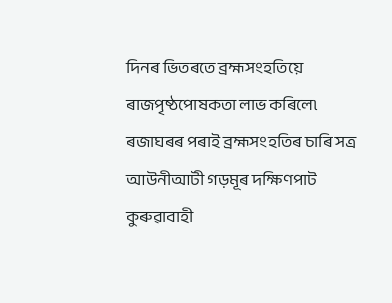দিনৰ ভিতৰতে ব্ৰহ্মসংহতিয়ে ৰাজপৃষ্ঠপোষকতা লাভ কৰিলে৷ ৰজাঘৰৰ পৰাই ব্ৰহ্মসংহতিৰ চাৰি সত্ৰ আউনীআটী গড়মূৰ দক্ষিণপাট কুৰুৱাবাহী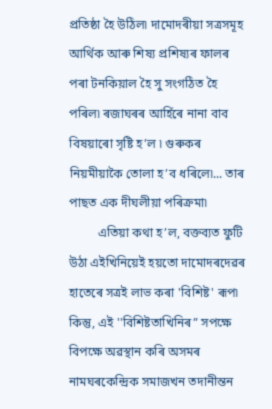প্ৰতিষ্ঠা হৈ উঠিল৷ দামোদৰীয়া সত্ৰসমূহ আৰ্থিক আৰু শিষ্য প্ৰশিষ্যৰ ফালৰ পৰা টনকিয়াল হৈ সু সংগঠিত হৈ পৰিল৷ ৰজাঘৰৰ আৰ্হিৰে নানা বাব বিষয়াৰো সৃষ্টি হ’ল ৷ গুৰুকৰ নিয়মীয়াকৈ তোলা হ’ব ধৰিলে৷... তাৰ পাছত এক দীঘলীয়া পৰিক্ৰমা৷
         এতিয়া কথা হ’ল, বক্তব্যত ফুটি উঠা এইখিনিয়েই হয়তো দামোদৰদেৱৰ হাতেৰে সত্ৰই লাভ কৰা 'বিশিষ্ট' ৰূপ৷ কিন্তু, এই ''বিশিষ্টতাখিনিৰ” সপক্ষে বিপক্ষে অৱস্থান কৰি অসমৰ নামঘৰকেন্দ্ৰিক সমাজখন তদানীন্তন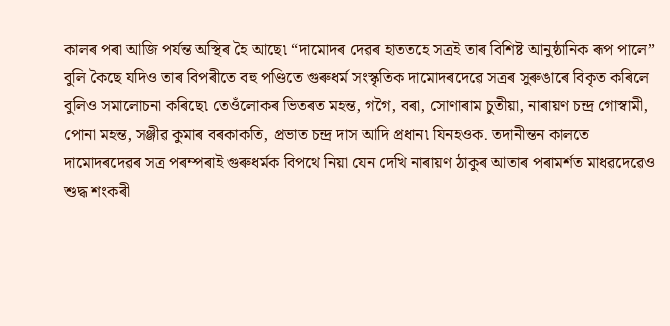কালৰ পৰা আজি পৰ্যন্ত অস্থিৰ হৈ আছে৷ “দামোদৰ দেৱৰ হাততহে সত্ৰই তাৰ বিশিষ্ট আনুষ্ঠানিক ৰূপ পালে” বুলি কৈছে যদিও তাৰ বিপৰীতে বহু পণ্ডিতে গুৰুধৰ্ম সংস্কৃতিক দামোদৰদেৱে সত্ৰৰ সুৰুঙাৰে বিকৃত কৰিলে বুলিও সমালোচনা কৰিছে৷ তেওঁলোকৰ ভিতৰত মহন্ত, গগৈ, বৰা, সোণাৰাম চুতীয়া, নাৰায়ণ চন্দ্ৰ গোস্বামী, পোনা মহন্ত, সঞ্জীৱ কুমাৰ বৰকাকতি, প্ৰভাত চন্দ্ৰ দাস আদি প্ৰধান৷ যিনহওক. তদানীন্তন কালতে দামোদৰদেৱৰ সত্ৰ পৰম্পৰাই গুৰুধৰ্মক বিপথে নিয়া যেন দেখি নাৰায়ণ ঠাকুৰ আতাৰ পৰামৰ্শত মাধৱদেৱেও শুদ্ধ শংকৰী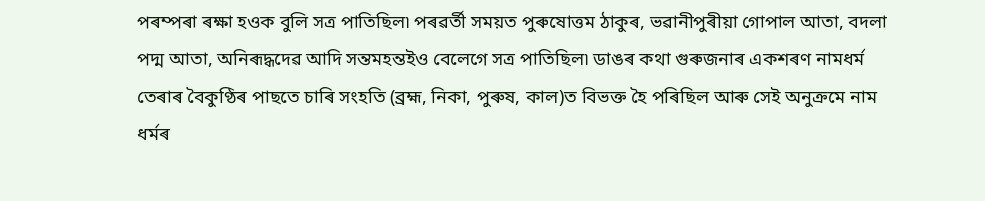পৰম্পৰা ৰক্ষা হওক বুলি সত্ৰ পাতিছিল৷ পৰৱৰ্তী সময়ত পুৰুষোত্তম ঠাকুৰ, ভৱানীপুৰীয়া গোপাল আতা, বদলা পদ্ম আতা, অনিৰূদ্ধদেৱ আদি সন্তমহন্তইও বেলেগে সত্ৰ পাতিছিল৷ ডাঙৰ কথা গুৰুজনাৰ একশৰণ নামধৰ্ম তেৰাৰ বৈকুণ্ঠিৰ পাছতে চাৰি সংহতি (ব্ৰহ্ম, নিকা, পুৰুষ, কাল)ত বিভক্ত হৈ পৰিছিল আৰু সেই অনুক্ৰমে নাম ধৰ্মৰ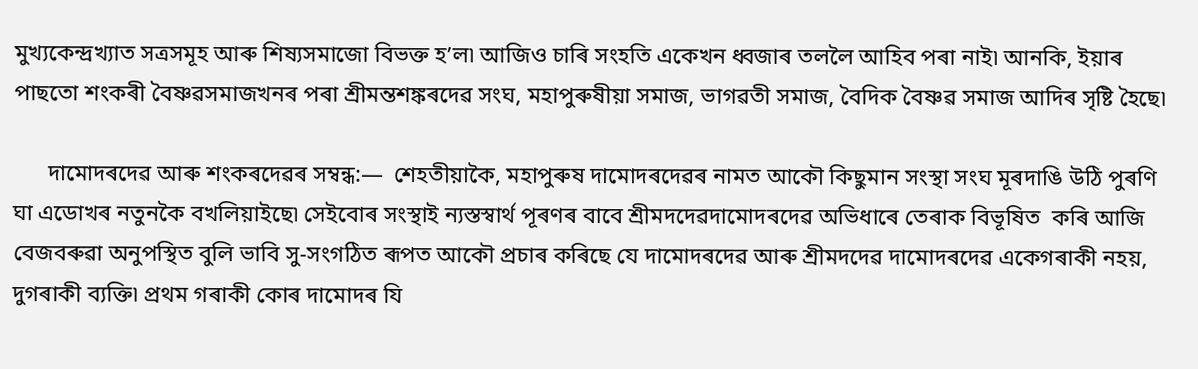মুখ্যকেন্দ্ৰখ্যাত সত্ৰসমূহ আৰু শিষ্যসমাজো বিভক্ত হ’ল৷ আজিও চাৰি সংহতি একেখন ধ্বজাৰ তললৈ আহিব পৰা নাই৷ আনকি, ইয়াৰ পাছতো শংকৰী বৈষ্ণৱসমাজখনৰ পৰা শ্ৰীমন্তশঙ্কৰদেৱ সংঘ, মহাপুৰুষীয়া সমাজ, ভাগৱতী সমাজ, বৈদিক বৈষ্ণৱ সমাজ আদিৰ সৃষ্টি হৈছে৷

      দামোদৰদেৱ আৰু শংকৰদেৱৰ সম্বন্ধ:—  শেহতীয়াকৈ, মহাপুৰুষ দামোদৰদেৱৰ নামত আকৌ কিছুমান সংস্থা সংঘ মূৰদাঙি উঠি পুৰণি ঘা এডোখৰ নতুনকৈ বখলিয়াইছে৷ সেইবোৰ সংস্থাই ন্যস্তস্বাৰ্থ পূৰণৰ বাবে শ্ৰীমদদেৱদামোদৰদেৱ অভিধাৰে তেৰাক বিভূষিত  কৰি আজি বেজবৰুৱা অনুপস্থিত বুলি ভাবি সু-সংগঠিত ৰূপত আকৌ প্ৰচাৰ কৰিছে যে দামোদৰদেৱ আৰু শ্ৰীমদদেৱ দামোদৰদেৱ একেগৰাকী নহয়, দুগৰাকী ব্যক্তি৷ প্ৰথম গৰাকী কোৰ দামোদৰ যি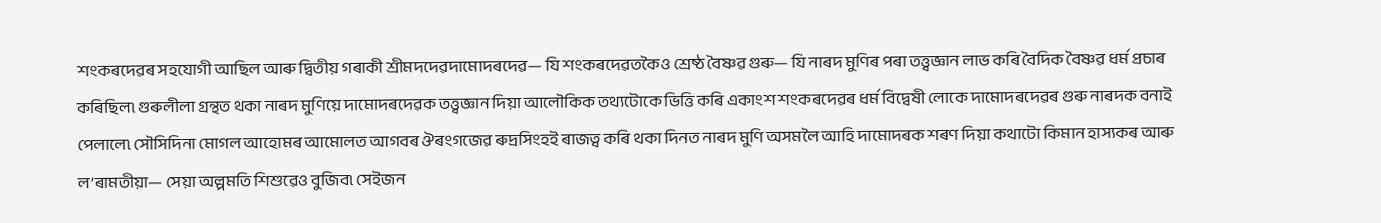শংকৰদেৱৰ সহযোগী আছিল আৰু দ্বিতীয় গৰাকী শ্ৰীমদদেৱদামোদৰদেৱ— যি শংকৰদেৱতকৈও শ্ৰেষ্ঠ বৈষ্ণৱ গুৰু— যি নাৰদ মুণিৰ পৰা তত্ত্বজ্ঞান লাভ কৰি বৈদিক বৈষ্ণৱ ধৰ্ম প্ৰচাৰ কৰিছিল৷ গুৰুলীলা গ্ৰন্থত থকা নাৰদ মুণিয়ে দামোদৰদেৱক তত্ত্বজ্ঞান দিয়া আলৌকিক তথ্যটোকে ভিত্তি কৰি একাংশ শংকৰদেৱৰ ধৰ্ম বিদ্বেষী লোকে দামোদৰদেৱৰ গুৰু নাৰদক বনাই পেলালে৷ সৌসিদিনা মোগল আহোমৰ আমোলত আগবৰ ঔৰংগজেৱ ৰুদ্ৰসিংহই ৰাজত্ব কৰি থকা দিনত নাৰদ মুণি অসমলৈ আহি দামোদৰক শৰণ দিয়া কথাটো কিমান হাস্যকৰ আৰু ল’ৰামতীয়া— সেয়া অল্পমতি শিশুৱেও বুজিব৷ সেইজন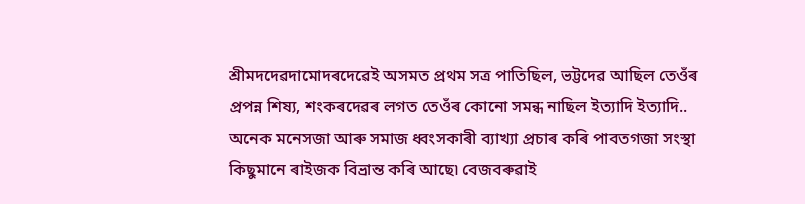শ্ৰীমদদেৱদামোদৰদেৱেই অসমত প্ৰথম সত্ৰ পাতিছিল, ভট্টদেৱ আছিল তেওঁৰ প্ৰপন্ন শিষ্য, শংকৰদেৱৰ লগত তেওঁৰ কোনো সমন্ধ নাছিল ইত্যাদি ইত্যাদি.. অনেক মনেসজা আৰু সমাজ ধ্বংসকাৰী ব্যাখ্যা প্ৰচাৰ কৰি পাবতগজা সংস্থা কিছুমানে ৰাইজক বিভ্ৰান্ত কৰি আছে৷ বেজবৰুৱাই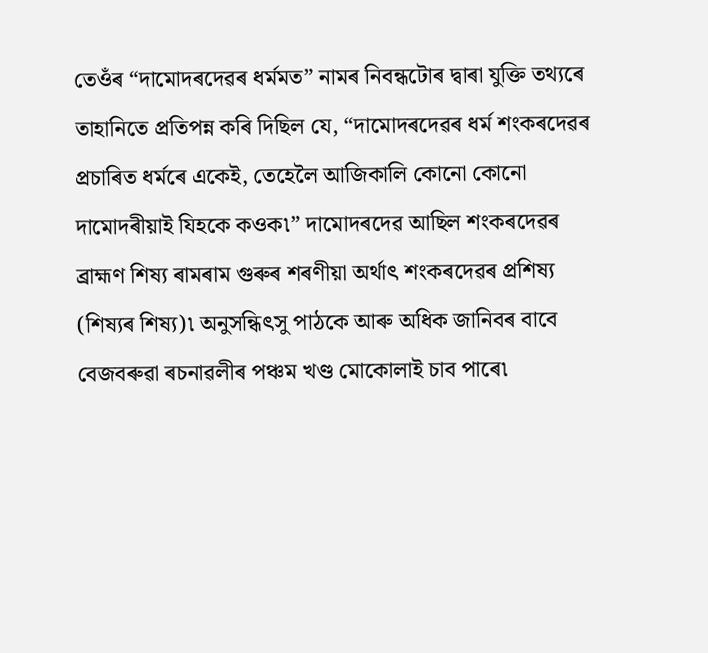তেওঁৰ “দামোদৰদেৱৰ ধৰ্মমত” নামৰ নিবন্ধটোৰ দ্বাৰা যুক্তি তথ্যৰে তাহানিতে প্ৰতিপন্ন কৰি দিছিল যে, “দামোদৰদেৱৰ ধৰ্ম শংকৰদেৱৰ প্ৰচাৰিত ধৰ্মৰে একেই, তেহেলৈ আজিকালি কোনো কোনো দামোদৰীয়াই যিহকে কওক৷” দামোদৰদেৱ আছিল শংকৰদেৱৰ ব্ৰাহ্মণ শিষ্য ৰামৰাম গুৰুৰ শৰণীয়া অৰ্থাৎ শংকৰদেৱৰ প্ৰশিষ্য (শিষ্যৰ শিষ্য)৷ অনুসন্ধিৎসু পাঠকে আৰু অধিক জানিবৰ বাবে বেজবৰুৱা ৰচনাৱলীৰ পঞ্চম খণ্ড মোকোলাই চাব পাৰে৷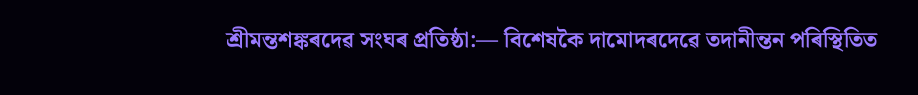শ্ৰীমন্তশঙ্কৰদেৱ সংঘৰ প্ৰতিষ্ঠা:— বিশেষকৈ দামোদৰদেৱে তদানীন্তন পৰিস্থিতিত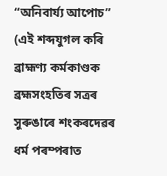“অনিবাৰ্য্য আপোচ” (এই শব্দযুগল কৰি ব্ৰাহ্মণ্য কৰ্মকাণ্ডক ব্ৰহ্মসংহতিৰ সত্ৰৰ সুৰুঙাৰে শংকৰদেৱৰ ধৰ্ম পৰম্পৰাত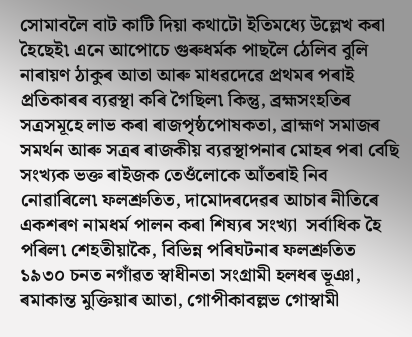সোমাবলৈ বাট কাটি দিয়া কথাটো ইতিমধ্যে উল্লেখ কৰা হৈছেই৷ এনে আপোচে গুৰুধৰ্মক পাছলৈ ঠেলিব বুলি নাৰায়ণ ঠাকুৰ আতা আৰু মাধৱদেৱে প্ৰথমৰ পৰাই প্ৰতিকাৰৰ ব্যৱস্থা কৰি গৈছিল৷ কিন্তু, ব্ৰহ্মসংহতিৰ সত্ৰসমূহে লাভ কৰা ৰাজপৃষ্ঠপোষকতা, ব্ৰাহ্মণ সমাজৰ সমৰ্থন আৰু সত্ৰৰ ৰাজকীয় ব্যৱস্থাপনাৰ মোহৰ পৰা বেছি সংখ্যক ভক্ত ৰাইজক তেওঁলোকে আঁতৰাই নিব নোৱাৰিলে৷ ফলশ্ৰুতিত, দামোদৰদেৱৰ আচাৰ নীতিৰে একশৰণ নামধৰ্ম পালন কৰা শিষ্যৰ সংখ্যা  সৰ্বাধিক হৈ পৰিল৷ শেহতীয়াকৈ, বিভিন্ন পৰিঘটনাৰ ফলশ্ৰুতিত ১৯৩০ চনত নগাঁৱত স্বাধীনতা সংগ্ৰামী হলধৰ ভূঞা, ৰমাকান্ত মুক্তিয়াৰ আতা, গোপীকাবল্লভ গোস্বামী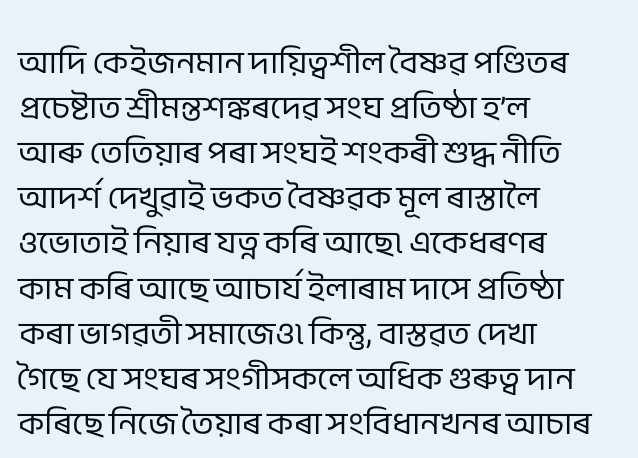আদি কেইজনমান দায়িত্বশীল বৈষ্ণৱ পণ্ডিতৰ প্ৰচেষ্টাত শ্ৰীমন্তশঙ্কৰদেৱ সংঘ প্ৰতিষ্ঠা হ’ল আৰু তেতিয়াৰ পৰা সংঘই শংকৰী শুদ্ধ নীতি আদৰ্শ দেখুৱাই ভকত বৈষ্ণৱক মূল ৰাস্তালৈ ওভোতাই নিয়াৰ যত্ন কৰি আছে৷ একেধৰণৰ কাম কৰি আছে আচাৰ্য ইলাৰাম দাসে প্ৰতিষ্ঠা কৰা ভাগৱতী সমাজেও৷ কিন্তু, বাস্তৱত দেখা গৈছে যে সংঘৰ সংগীসকলে অধিক গুৰুত্ব দান কৰিছে নিজে তৈয়াৰ কৰা সংবিধানখনৰ আচাৰ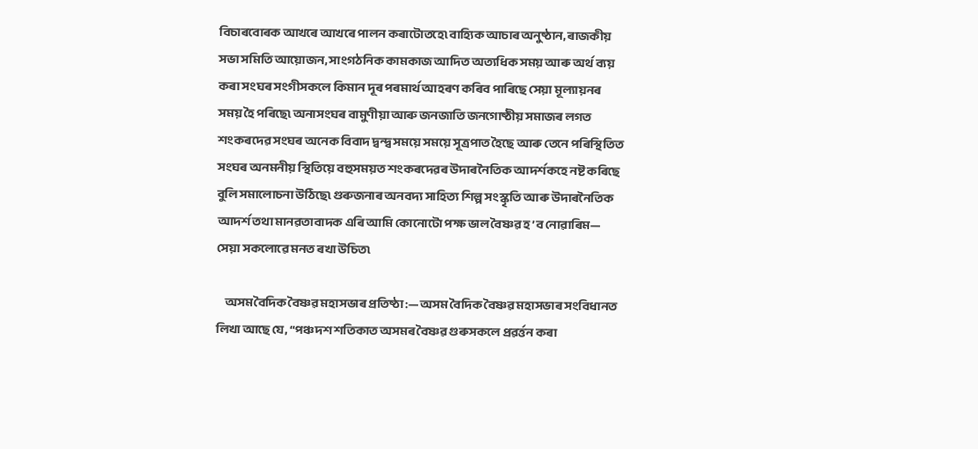বিচাৰবোৰক আখৰে আখৰে পালন কৰাটোতহে৷ বাহ্যিক আচাৰ অনুষ্ঠান, ৰাজকীয় সভা সমিতি আয়োজন, সাংগঠনিক কামকাজ আদিত অত্যধিক সময় আৰু অৰ্থ ব্যয় কৰা সংঘৰ সংগীসকলে কিমান দূৰ পৰমাৰ্থ আহৰণ কৰিব পাৰিছে সেয়া মূল্যায়নৰ সময় হৈ পৰিছে৷ অনাসংঘৰ বামুণীয়া আৰু জনজাতি জনগোষ্ঠীয় সমাজৰ লগত শংকৰদেৱ সংঘৰ অনেক বিবাদ দ্বন্দ্ব সময়ে সময়ে সূত্ৰপাত হৈছে আৰু তেনে পৰিস্থিতিত সংঘৰ অনমনীয় স্থিতিয়ে বহুসময়ত শংকৰদেৱৰ উদাৰনৈতিক আদৰ্শকহে নষ্ট কৰিছে বুলি সমালোচনা উঠিছে৷ গুৰুজনাৰ অনবদ্য সাহিত্য শিল্প সংস্কৃতি আৰু উদাৰনৈতিক আদৰ্শ তথা মানৱতাবাদক এৰি আমি কোনোটো পক্ষ ভাল বৈষ্ণৱ হ’ব নোৱাৰিম— সেয়া সকলোৱে মনত ৰখা উচিত৷

    অসম বৈদিক বৈষ্ণৱ মহাসভাৰ প্ৰতিষ্ঠা:— অসম বৈদিক বৈষ্ণৱ মহাসভাৰ সংবিধানত লিখা আছে যে, “পঞ্চদশ শতিকাত অসমৰ বৈষ্ণৱ গুৰুসকলে প্ৰৱৰ্ত্তন কৰা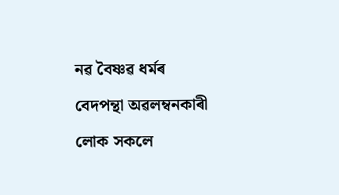নৱ বৈষ্ণৱ ধৰ্মৰ বেদপন্থা অৱলম্বনকাৰী লোক সকলে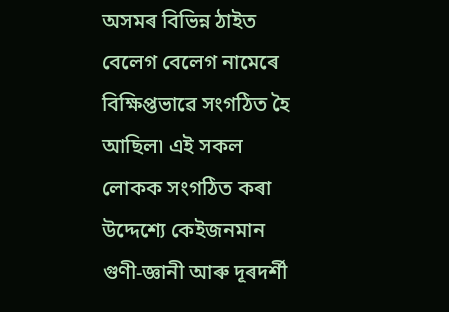অসমৰ বিভিন্ন ঠাইত বেলেগ বেলেগ নামেৰে বিক্ষিপ্তভাৱে সংগঠিত হৈ আছিল৷ এই সকল লোকক সংগঠিত কৰা উদ্দেশ্যে কেইজনমান গুণী-জ্ঞানী আৰু দূৰদৰ্শী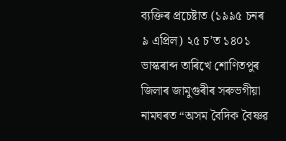ব্যক্তিৰ প্ৰচেষ্টাত (১৯৯৫ চনৰ ৯ এপ্ৰিল) ২৫ চ’ত ১৪০১ ভাস্কৰাব্দ তাৰিখে শোণিতপুৰ জিলাৰ জামুগুৰীৰ সৰুভগীয়া নামঘৰত “অসম বৈদিক বৈষ্ণৱ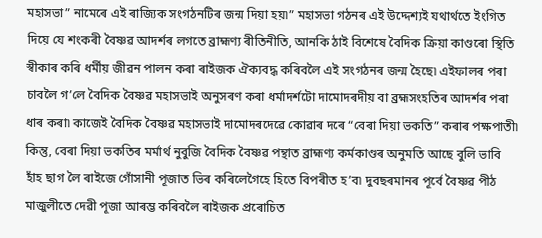মহাসভা” নামেৰে এই ৰাজ্যিক সংগঠনটিৰ জন্ম দিয়া হয়৷” মহাসভা গঠনৰ এই উদ্দেশ্যই যথাৰ্থতে ইংগিত দিয়ে যে শংকৰী বৈষ্ণৱ আদৰ্শৰ লগতে ব্ৰাহ্মণ্য ৰীতিনীতি, আনকি ঠাই বিশেষে বৈদিক ক্ৰিয়া কাণ্ডৰো স্থিতি স্বীকাৰ কৰি ধৰ্মীয় জীৱন পালন কৰা ৰাইজক ঐক্যবদ্ধ কৰিবলৈ এই সংগঠনৰ জন্ম হৈছে৷ এইফালৰ পৰা চাবলৈ গ’লে বৈদিক বৈষ্ণৱ মহাসভাই অনুসৰণ কৰা ধৰ্মাদৰ্শটো দামোদৰদীয় বা ব্ৰহ্মসংহতিৰ আদৰ্শৰ পৰা ধাৰ কৰা৷ কাজেই বৈদিক বৈষ্ণৱ মহাসভাই দামোদৰদেৱে কোৱাৰ দৰে “বেৰা দিয়া ভকতি” কৰাৰ পক্ষপাতী৷ কিন্তু, বেৰা দিয়া ভকতিৰ মৰ্মাৰ্থ নুবুজি বৈদিক বৈষ্ণৱ পন্থাত ব্ৰাহ্মণ্য কৰ্মকাণ্ডৰ অনুমতি আছে বুলি ভাবি হাঁহ ছাগ লৈ ৰাইজে গোঁসানী পূজাত ভিৰ কৰিলেগৈহে হিতে বিপৰীত হ’ব৷ দুবছৰমানৰ পূৰ্বে বৈষ্ণৱ পীঠ মাজুলীতে দেৱী পূজা আৰম্ভ কৰিবলৈ ৰাইজক প্ৰৰোচিত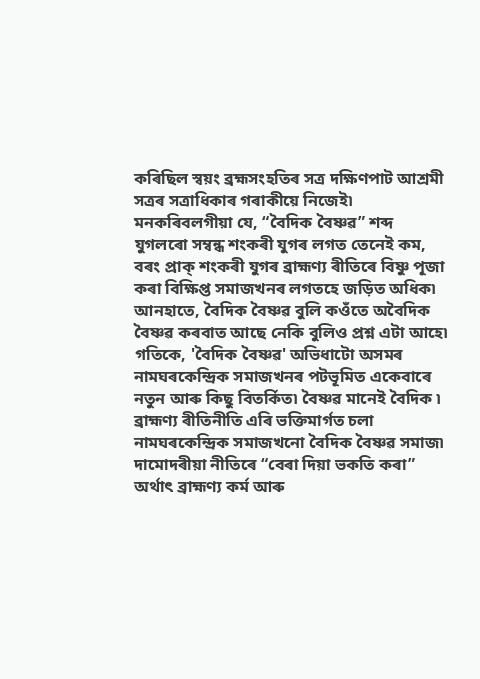কৰিছিল স্বয়ং ব্ৰহ্মসংহতিৰ সত্ৰ দক্ষিণপাট আশ্ৰমী সত্ৰৰ সত্ৰাধিকাৰ গৰাকীয়ে নিজেই৷ মনকৰিবলগীয়া যে, “বৈদিক বৈষ্ণৱ” শব্দ যুগলৰো সম্বন্ধ শংকৰী যুগৰ লগত তেনেই কম, বৰং প্ৰাক্ শংকৰী যুগৰ ব্ৰাহ্মণ্য ৰীতিৰে বিষ্ণু পূজা কৰা বিক্ষিপ্ত সমাজখনৰ লগতহে জড়িত অধিক৷ আনহাতে, বৈদিক বৈষ্ণৱ বুলি কওঁতে অবৈদিক বৈষ্ণৱ কৰবাত আছে নেকি বুলিও প্ৰশ্ন এটা আহে৷ গতিকে, 'বৈদিক বৈষ্ণৱ' অভিধাটো অসমৰ নামঘৰকেন্দ্ৰিক সমাজখনৰ পটভূমিত একেবাৰে নতুন আৰু কিছু বিতৰ্কিত৷ বৈষ্ণৱ মানেই বৈদিক ৷ ব্ৰাহ্মণ্য ৰীতিনীতি এৰি ভক্তিমাৰ্গত চলা নামঘৰকেন্দ্ৰিক সমাজখনো বৈদিক বৈষ্ণৱ সমাজ৷ দামোদৰীয়া নীতিৰে “বেৰা দিয়া ভকতি কৰা” অৰ্থাৎ ব্ৰাহ্মণ্য কৰ্ম আৰু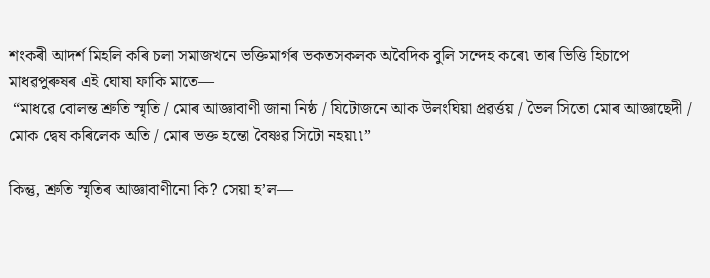শংকৰী আদৰ্শ মিহলি কৰি চলা সমাজখনে ভক্তিমাৰ্গৰ ভকতসকলক অবৈদিক বুলি সন্দেহ কৰে৷ তাৰ ভিত্তি হিচাপে মাধৱপুৰুষৰ এই ঘোষা ফাকি মাতে—
 “মাধৱে বোলন্ত শ্ৰুতি স্মৃতি / মোৰ আজ্ঞাবাণী জানা নিষ্ঠ / যিটোজনে আক উলংঘিয়া প্ৰৱৰ্ত্তয় / ভৈল সিতো মোৰ আজ্ঞাছেদী / মোক দ্বেষ কৰিলেক অতি / মোৰ ভক্ত হন্তো বৈষ্ণৱ সিটো নহয়৷৷”

কিন্তু, শ্ৰুতি স্মৃতিৰ আজ্ঞাবাণীনো কি? সেয়া হ’ল—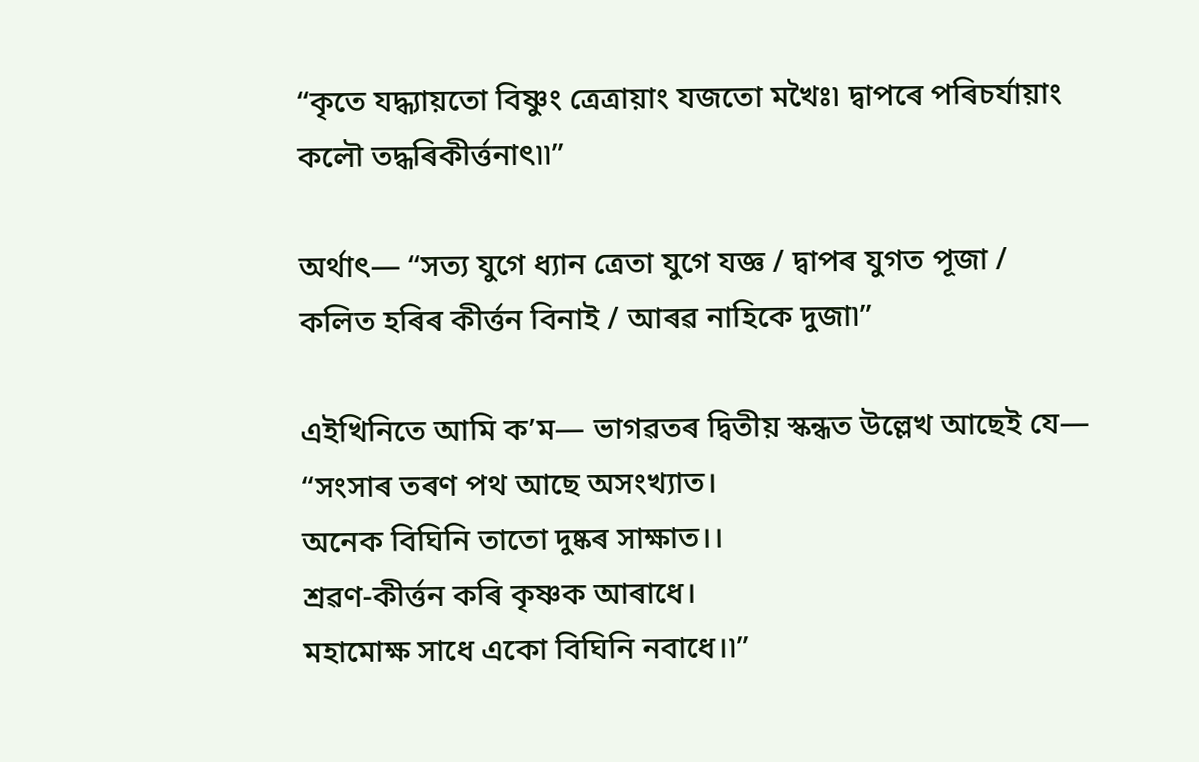“কৃতে যদ্ধ্যায়তো বিষ্ণুং ত্ৰেত্ৰায়াং যজতো মখৈঃ৷ দ্বাপৰে পৰিচৰ্যায়াং কলৌ তদ্ধৰিকীৰ্ত্তনাৎ৷৷”

অৰ্থাৎ— “সত্য যুগে ধ্যান ত্ৰেতা যুগে যজ্ঞ / দ্বাপৰ যুগত পূজা / কলিত হৰিৰ কীৰ্ত্তন বিনাই / আৰৱ নাহিকে দুজা৷”

এইখিনিতে আমি ক’ম— ভাগৱতৰ দ্বিতীয় স্কন্ধত উল্লেখ আছেই যে—
“সংসাৰ তৰণ পথ আছে অসংখ্যাত।
অনেক বিঘিনি তাতো দুষ্কৰ সাক্ষাত।।
শ্ৰৱণ-কীৰ্ত্তন কৰি কৃষ্ণক আৰাধে।
মহামোক্ষ সাধে একো বিঘিনি নবাধে।৷”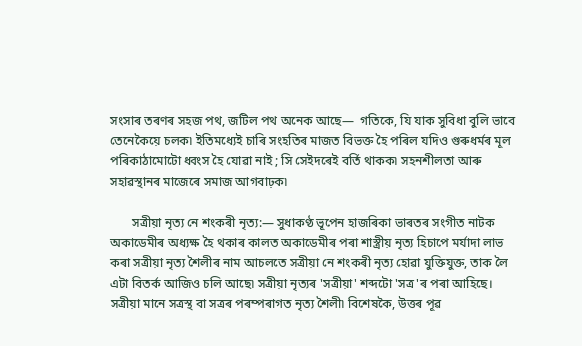সংসাৰ তৰণৰ সহজ পথ, জটিল পথ অনেক আছে—  গতিকে, যি যাক সুবিধা বুলি ভাবে তেনেকৈয়ে চলক৷ ইতিমধ্যেই চাৰি সংহতিৰ মাজত বিভক্ত হৈ পৰিল যদিও গুৰুধৰ্মৰ মূল পৰিকাঠামোটো ধ্বংস হৈ যোৱা নাই ; সি সেইদৰেই বৰ্তি থাকক৷ সহনশীলতা আৰু সহাৱস্থানৰ মাজেৰে সমাজ আগবাঢ়ক৷

       সত্ৰীয়া নৃত্য নে শংকৰী নৃত্য:— সুধাকণ্ঠ ভূপেন হাজৰিকা ভাৰতৰ সংগীত নাটক অকাডেমীৰ অধ্যক্ষ হৈ থকাৰ কালত অকাডেমীৰ পৰা শাস্ত্ৰীয় নৃত্য হিচাপে মৰ্যাদা লাভ কৰা সত্ৰীয়া নৃত্য শৈলীৰ নাম আচলতে সত্ৰীয়া নে শংকৰী নৃত্য হোৱা যুক্তিযুক্ত, তাক লৈ এটা বিতৰ্ক আজিও চলি আছে৷ সত্ৰীয়া নৃত্যৰ 'সত্ৰীয়া' শব্দটো 'সত্ৰ'ৰ পৰা আহিছে। সত্ৰীয়া মানে সত্ৰস্থ বা সত্ৰৰ পৰম্পৰাগত নৃত্য শৈলী৷ বিশেষকৈ, উত্তৰ পূৱ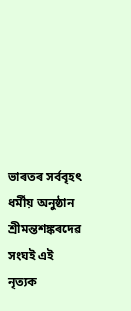ভাৰতৰ সৰ্ববৃহৎ ধৰ্মীয় অনুষ্ঠান শ্ৰীমন্তশঙ্কৰদেৱ সংঘই এই নৃত্যক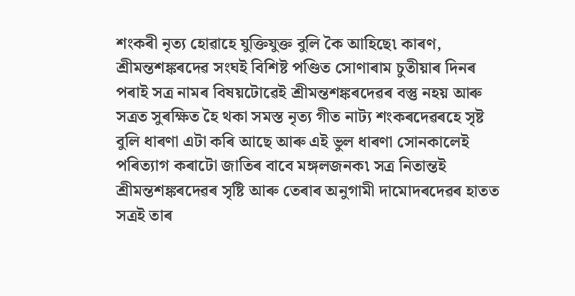শংকৰী নৃত্য হোৱাহে যুক্তিযুক্ত বুলি কৈ আহিছে৷ কাৰণ, শ্ৰীমন্তশঙ্কৰদেৱ সংঘই বিশিষ্ট পণ্ডিত সোণাৰাম চুতীয়াৰ দিনৰ পৰাই সত্ৰ নামৰ বিষয়টোৱেই শ্ৰীমন্তশঙ্কৰদেৱৰ বস্তু নহয় আৰু সত্ৰত সুৰক্ষিত হৈ থকা সমস্ত নৃত্য গীত নাট্য শংকৰদেৱৰহে সৃষ্ট বুলি ধাৰণা এটা কৰি আছে আৰু এই ভুল ধাৰণা সোনকালেই পৰিত্যাগ কৰাটো জাতিৰ বাবে মঙ্গলজনক৷ সত্ৰ নিতান্তই শ্ৰীমন্তশঙ্কৰদেৱৰ সৃষ্টি আৰু তেৰাৰ অনুগামী দামোদৰদেৱৰ হাতত সত্ৰই তাৰ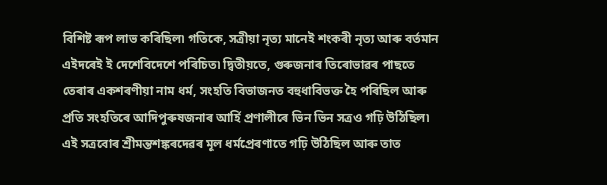বিশিষ্ট ৰূপ লাভ কৰিছিল৷ গতিকে, সত্ৰীয়া নৃত্য মানেই শংকৰী নৃত্য আৰু বৰ্তমান এইদৰেই ই দেশেবিদেশে পৰিচিত৷ দ্বিতীয়তে, গুৰুজনাৰ তিৰোভাৱৰ পাছতে তেৰাৰ একশৰণীয়া নাম ধৰ্ম, সংহতি বিভাজনত বহুধাবিভক্ত হৈ পৰিছিল আৰু প্ৰতি সংহতিৰে আদিপুৰুষজনাৰ আৰ্হি প্ৰণালীৰে ভিন ভিন সত্ৰও গঢ়ি উঠিছিল৷ এই সত্ৰবোৰ শ্ৰীমন্তশঙ্কৰদেৱৰ মূল ধৰ্মপ্ৰেৰণাতে গঢ়ি উঠিছিল আৰু তাত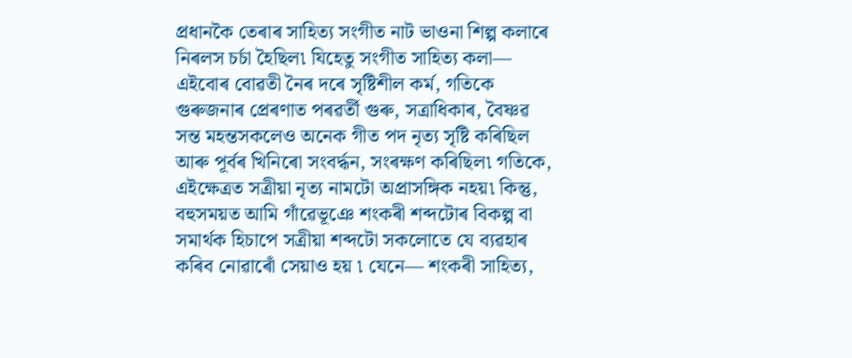প্ৰধানকৈ তেৰাৰ সাহিত্য সংগীত নাট ভাওনা শিল্প কলাৰে নিৰলস চৰ্চা হৈছিল৷ যিহেতু সংগীত সাহিত্য কলা— এইবোৰ বোৱতী নৈৰ দৰে সৃষ্টিশীল কৰ্ম, গতিকে গুৰুজনাৰ প্ৰেৰণাত পৰৱৰ্তী গুৰু, সত্ৰাধিকাৰ, বৈষ্ণৱ সন্ত মহন্তসকলেও অনেক গীত পদ নৃত্য সৃষ্টি কৰিছিল আৰু পূৰ্বৰ খিনিৰো সংবৰ্দ্ধন, সংৰক্ষণ কৰিছিল৷ গতিকে, এইক্ষেত্ৰত সত্ৰীয়া নৃত্য নামটো অপ্ৰাসঙ্গিক নহয়৷ কিন্তু, বহুসময়ত আমি গাঁৱেভূঞে শংকৰী শব্দটোৰ বিকল্প বা সমাৰ্থক হিচাপে সত্ৰীয়া শব্দটো সকলোতে যে ব্যৱহাৰ কৰিব নোৱাৰোঁ সেয়াও হয় ৷ যেনে— শংকৰী সাহিত্য,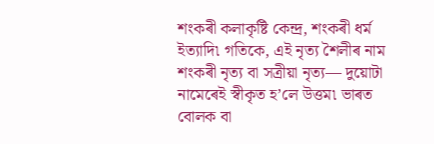শংকৰী কলাকৃষ্টি কেন্দ্ৰ, শংকৰী ধৰ্ম ইত্যাদি৷ গতিকে, এই নৃত্য শৈলীৰ নাম শংকৰী নৃত্য বা সত্ৰীয়া নৃত্য— দুয়োটা নামেৰেই স্বীকৃত হ’লে উত্তম৷ ভাৰত বোলক বা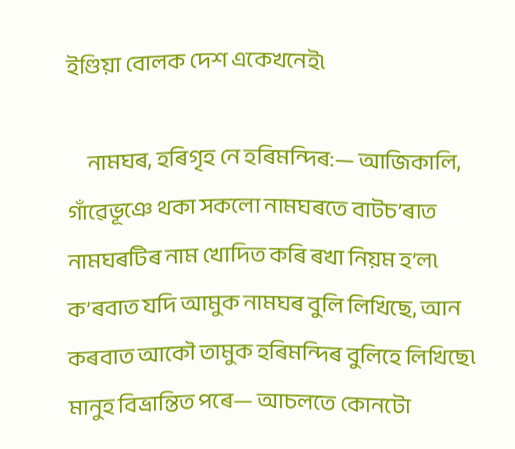ইণ্ডিয়া বোলক দেশ একেখনেই৷

     নামঘৰ, হৰিগৃহ নে হৰিমন্দিৰ:— আজিকালি, গাঁৱেভূঞে থকা সকলো নামঘৰতে বাটচ’ৰাত নামঘৰটিৰ নাম খোদিত কৰি ৰখা নিয়ম হ’ল৷ ক’ৰবাত যদি আমুক নামঘৰ বুলি লিখিছে, আন কৰবাত আকৌ তামুক হৰিমন্দিৰ বুলিহে লিখিছে৷ মানুহ বিভ্ৰান্তিত পৰে— আচলতে কোনটো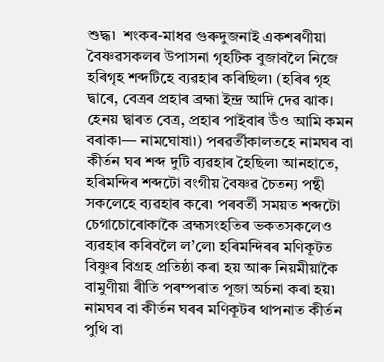শুদ্ধ৷  শংকৰ-মাধৱ গুৰুদুজনাই একশৰণীয়া বৈষ্ণৱসকলৰ উপাসনা গৃহটিক বুজাবলৈ নিজে হৰিগৃহ শব্দটিহে ব্যৱহাৰ কৰিছিল৷ (হৰিৰ গৃহ দ্বাৰে, বেত্ৰৰ প্ৰহাৰ ব্রহ্মা ইন্দ্ৰ আদি দেৱ ঝাক। হেনয় দ্বাৰত বেত্র, প্ৰহাৰ পাইবাৰ উঁও আমি কমন বৰাক৷— নামঘোষা৷) পৰৱৰ্তীকালতহে নামঘৰ বা কীৰ্তন ঘৰ শব্দ দুটি ব্যৱহাৰ হৈছিল৷ আনহাতে, হৰিমন্দিৰ শব্দটো বংগীয় বৈষ্ণৱ চৈতন্য পন্থী সকলেহে ব্যৱহাৰ কৰে৷ পৰবৰ্তী সময়ত শব্দটো চেগাচোৰোকাকৈ ব্ৰহ্মসংহতিৰ ভকতসকলেও ব্যৱহাৰ কৰিবলৈ ল’লে৷ হৰিমন্দিৰৰ মণিকূটত বিষ্ণুৰ বিগ্ৰহ প্ৰতিষ্ঠা কৰা হয় আৰু নিয়মীয়াকৈ বামুণীয়া ৰীতি পৰম্পৰাত পূজা অৰ্চনা কৰা হয়৷ নামঘৰ বা কীৰ্তন ঘৰৰ মণিকূটৰ থাপনাত কীৰ্তন পুথি বা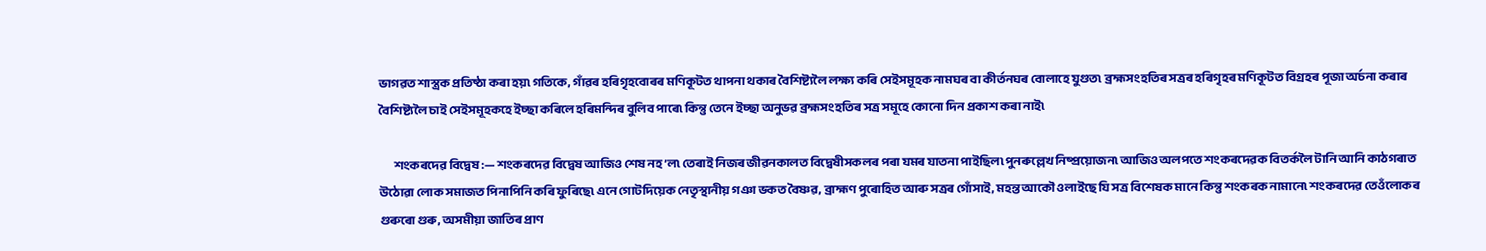ভাগৱত শাস্ত্ৰক প্ৰতিষ্ঠা কৰা হয়৷ গতিকে, গাঁৱৰ হৰিগৃহবোৰৰ মণিকূটত থাপনা থকাৰ বৈশিষ্ট্যলৈ লক্ষ্য কৰি সেইসমূহক নামঘৰ বা কীৰ্তনঘৰ বোলাহে যুগুত৷  ব্ৰহ্মসংহতিৰ সত্ৰৰ হৰিগৃহৰ মণিকূটত বিগ্ৰহৰ পূজা অৰ্চনা কৰাৰ বৈশিষ্ট্যলৈ চাই সেইসমূহকহে ইচ্ছা কৰিলে হৰিমন্দিৰ বুলিব পাৰে৷ কিন্তু তেনে ইচ্ছা অনুভৱ ব্ৰহ্মসংহতিৰ সত্ৰ সমূহে কোনো দিন প্ৰকাশ কৰা নাই৷

       শংকৰদেৱ বিদ্বেষ:— শংকৰদেৱ বিদ্বেষ আজিও শেষ নহ’ল৷ তেৰাই নিজৰ জীৱনকালত বিদ্বেষীসকলৰ পৰা যমৰ যাতনা পাইছিল৷ পুনৰুল্লেখ নিষ্প্ৰয়োজন৷ আজিও অলপতে শংকৰদেৱক বিতৰ্কলৈ টানি আনি কাঠগৰাত উঠোৱা লোক সমাজত পিনাপিনি কৰি ফুৰিছে৷ এনে গোটদিয়েক নেতৃস্থানীয় গঞা ভকত বৈষ্ণৱ, ব্ৰাহ্মণ পুৰোহিত আৰু সত্ৰৰ গোঁসাই, মহন্ত আকৌ ওলাইছে যি সত্ৰ বিশেষক মানে কিন্তু শংকৰক নামানে৷ শংকৰদেৱ তেওঁলোকৰ গুৰুৰো গুৰু, অসমীয়া জাতিৰ প্ৰাণ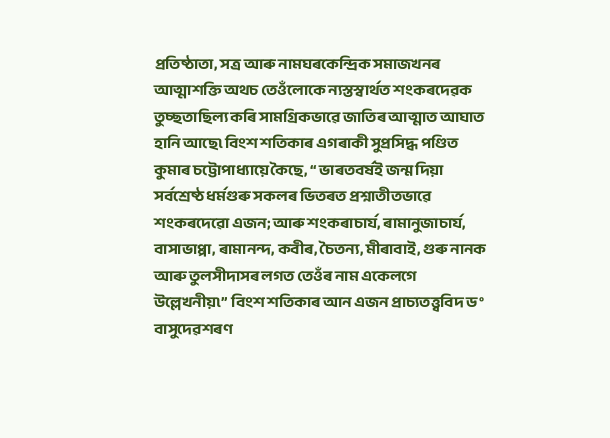প্ৰতিষ্ঠাতা, সত্ৰ আৰু নামঘৰকেন্দ্ৰিক সমাজখনৰ আত্মাশক্তি অথচ তেওঁলোকে ন্যস্তস্বাৰ্থত শংকৰদেৱক তুচ্ছতাছিল্য কৰি সামগ্ৰিকভাৱে জাতিৰ আত্মাত আঘাত হানি আছে৷ বিংশ শতিকাৰ এগৰাকী সুপ্ৰসিদ্ধ পণ্ডিত কুমাৰ চট্টোপাধ্যায়ে কৈছে, “ ভাৰতবৰ্ষই জন্ম দিয়া সৰ্বশ্ৰেষ্ঠ ধৰ্মগুৰু সকলৰ ভিতৰত প্ৰশ্নাতীতভাৱে শংকৰদেৱো এজন; আৰু শংকৰাচাৰ্য, ৰামানুজাচাৰ্য, বাসাভাপ্পা, ৰামানন্দ, কবীৰ, চৈতন্য, মীৰাবাই, গুৰু নানক আৰু তুলসীদাসৰ লগত তেওঁৰ নাম একেলগে উল্লেখনীয়৷” বিংশ শতিকাৰ আন এজন প্ৰাচ্যতত্ত্ববিদ ড° বাসুদেৱশৰণ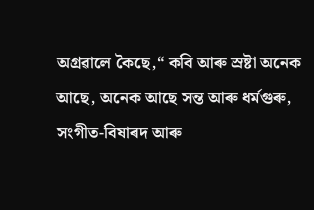অগ্ৰৱালে কৈছে,“ কবি আৰু স্ৰষ্টা অনেক আছে, অনেক আছে সন্ত আৰু ধৰ্মগুৰু, সংগীত-বিষাৰদ আৰু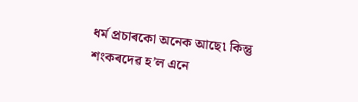ধৰ্ম প্ৰচাৰকো অনেক আছে৷ কিন্তু শংকৰদেৱ হ’ল এনে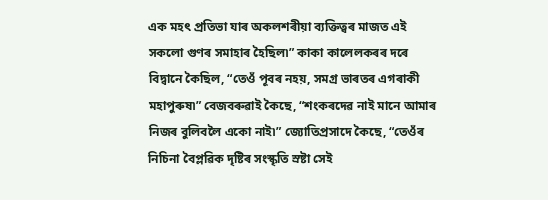এক মহৎ প্ৰতিভা যাৰ অকলশৰীয়া ব্যক্তিত্বৰ মাজত এই সকলো গুণৰ সমাহাৰ হৈছিল৷” কাকা কালেলকৰৰ দৰে বিদ্বানে কৈছিল, “তেওঁ পূবৰ নহয়, সমগ্ৰ ভাৰতৰ এগৰাকী মহাপুৰুষ৷” বেজবৰুৱাই কৈছে, “শংকৰদেৱ নাই মানে আমাৰ নিজৰ বুলিবলৈ একো নাই৷” জ্যোতিপ্ৰসাদে কৈছে, “তেওঁৰ নিচিনা বৈপ্লৱিক দৃষ্টিৰ সংস্কৃতি স্ৰষ্টা সেই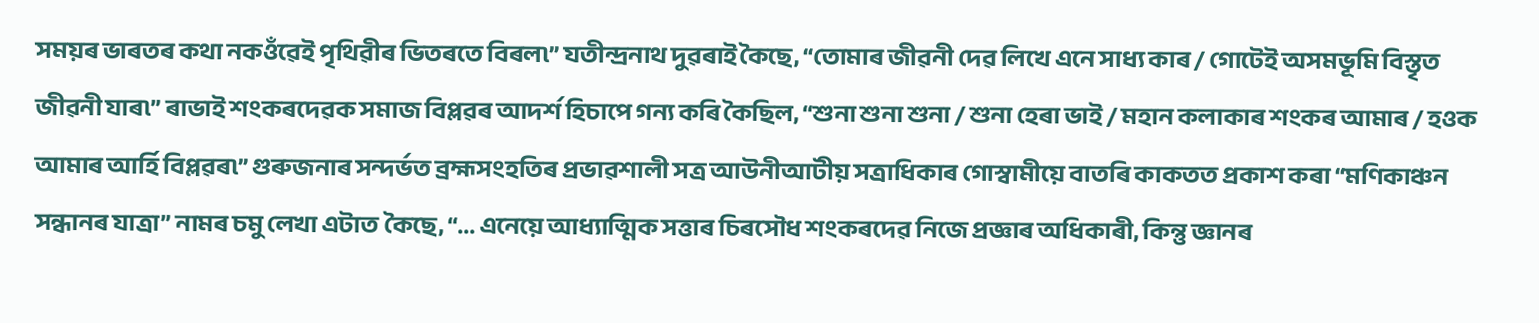সময়ৰ ভাৰতৰ কথা নকওঁৱেই পৃথিৱীৰ ভিতৰতে বিৰল৷” যতীন্দ্ৰনাথ দুৱৰাই কৈছে, “তোমাৰ জীৱনী দেৱ লিখে এনে সাধ্য কাৰ / গোটেই অসমভূমি বিস্তৃত জীৱনী যাৰ৷” ৰাভাই শংকৰদেৱক সমাজ বিপ্লৱৰ আদৰ্শ হিচাপে গন্য কৰি কৈছিল, “শুনা শুনা শুনা / শুনা হেৰা ভাই / মহান কলাকাৰ শংকৰ আমাৰ / হওক আমাৰ আৰ্হি বিপ্লৱৰ৷” গুৰুজনাৰ সন্দৰ্ভত ব্ৰহ্মসংহতিৰ প্ৰভাৱশালী সত্ৰ আউনীআটীয় সত্ৰাধিকাৰ গোস্বামীয়ে বাতৰি কাকতত প্ৰকাশ কৰা “মণিকাঞ্চন সন্ধানৰ যাত্ৰা” নামৰ চমু লেখা এটাত  কৈছে, “... এনেয়ে আধ্যাত্মিক সত্তাৰ চিৰসৌধ শংকৰদেৱ নিজে প্ৰজ্ঞাৰ অধিকাৰী, কিন্তু জ্ঞানৰ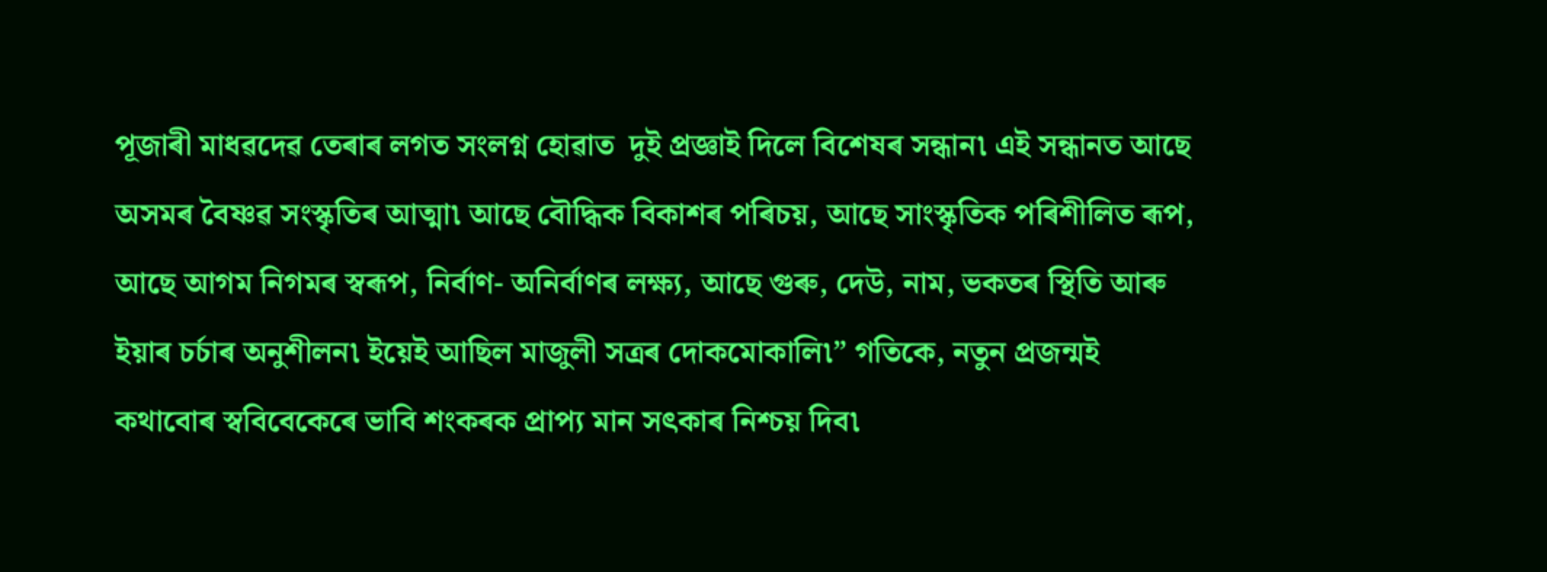পূজাৰী মাধৱদেৱ তেৰাৰ লগত সংলগ্ন হোৱাত  দুই প্ৰজ্ঞাই দিলে বিশেষৰ সন্ধান৷ এই সন্ধানত আছে অসমৰ বৈষ্ণৱ সংস্কৃতিৰ আত্মা৷ আছে বৌদ্ধিক বিকাশৰ পৰিচয়, আছে সাংস্কৃতিক পৰিশীলিত ৰূপ, আছে আগম নিগমৰ স্বৰূপ, নিৰ্বাণ- অনিৰ্বাণৰ লক্ষ্য, আছে গুৰু, দেউ, নাম, ভকতৰ স্থিতি আৰু ইয়াৰ চৰ্চাৰ অনুশীলন৷ ইয়েই আছিল মাজুলী সত্ৰৰ দোকমোকালি৷” গতিকে, নতুন প্ৰজন্মই কথাবোৰ স্ববিবেকেৰে ভাবি শংকৰক প্ৰাপ্য মান সৎকাৰ নিশ্চয় দিব৷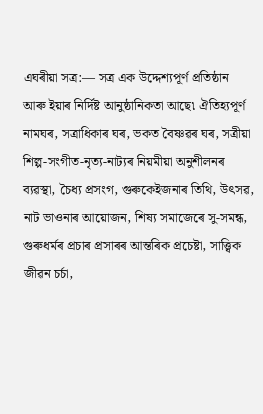এঘৰীয়া সত্ৰ:— সত্ৰ এক উদ্দেশ্যপূৰ্ণ প্ৰতিষ্ঠান আৰু ইয়াৰ নিৰ্দিষ্ট আনুষ্ঠানিকতা আছে৷ ঐতিহ্যপূৰ্ণ নামঘৰ, সত্ৰাধিকাৰ ঘৰ, ভকত বৈষ্ণৱৰ ঘৰ, সত্ৰীয়া শিল্প-সংগীত-নৃত্য-নাট্যৰ নিয়মীয়া অনুশীলনৰ ব্যৱস্থা, চৈধ্য প্ৰসংগ, গুৰুকেইজনাৰ তিথি, উৎসৱ, নাট ভাওনাৰ আয়োজন, শিষ্য সমাজেৰে সু-সমন্ধ, গুৰুধৰ্মৰ প্ৰচাৰ প্ৰসাৰৰ আন্তৰিক প্ৰচেষ্টা, সাত্ত্বিক জীৱন চৰ্চা,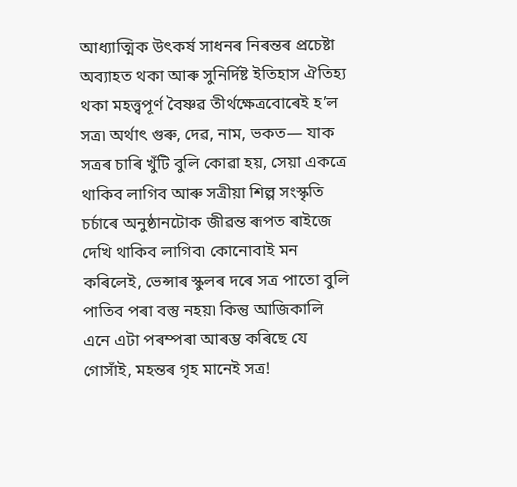আধ্যাত্মিক উৎকৰ্ষ সাধনৰ নিৰন্তৰ প্ৰচেষ্টা অব্যাহত থকা আৰু সুনিৰ্দিষ্ট ইতিহাস ঐতিহ্য থকা মহত্ত্বপূৰ্ণ বৈষ্ণৱ তীৰ্থক্ষেত্ৰবোৰেই হ’ল সত্ৰ৷ অৰ্থাৎ গুৰু, দেৱ, নাম, ভকত— যাক সত্ৰৰ চাৰি খুঁটি বুলি কোৱা হয়, সেয়া একত্ৰে থাকিব লাগিব আৰু সত্ৰীয়া শিল্প সংস্কৃতি চৰ্চাৰে অনুষ্ঠানটোক জীৱন্ত ৰূপত ৰাইজে দেখি থাকিব লাগিব৷ কোনোবাই মন কৰিলেই, ভেন্সাৰ স্কুলৰ দৰে সত্ৰ পাতো বুলি পাতিব পৰা বস্তু নহয়৷ কিন্তু আজিকালি এনে এটা পৰম্পৰা আৰম্ভ কৰিছে যে গোসাঁই, মহন্তৰ গৃহ মানেই সত্ৰ!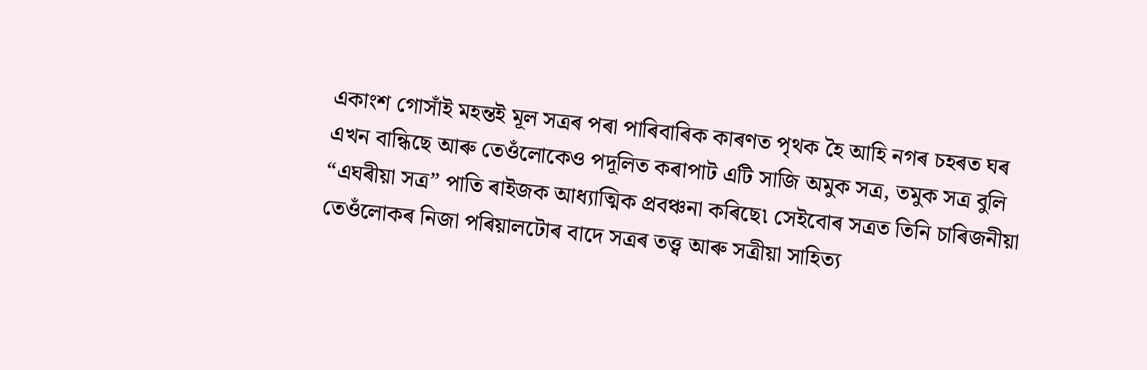একাংশ গোসাঁই মহন্তই মূল সত্ৰৰ পৰা পাৰিবাৰিক কাৰণত পৃথক হৈ আহি নগৰ চহৰত ঘৰ এখন বান্ধিছে আৰু তেওঁলোকেও পদূলিত কৰাপাট এটি সাজি অমুক সত্ৰ, তমুক সত্ৰ বুলি “এঘৰীয়া সত্ৰ” পাতি ৰাইজক আধ্যাত্মিক প্ৰবঞ্চনা কৰিছে৷ সেইবোৰ সত্ৰত তিনি চাৰিজনীয়া তেওঁলোকৰ নিজা পৰিয়ালটোৰ বাদে সত্ৰৰ তত্ত্ব আৰু সত্ৰীয়া সাহিত্য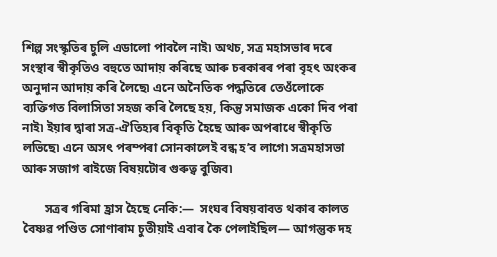শিল্প সংস্কৃতিৰ চুলি এডালো পাবলৈ নাই৷ অথচ, সত্ৰ মহাসভাৰ দৰে সংস্থাৰ স্বীকৃতিও বহুতে আদায় কৰিছে আৰু চৰকাৰৰ পৰা বৃহৎ অংকৰ অনুদান আদায় কৰি লৈছে৷ এনে অনৈতিক পদ্ধতিৰে তেওঁলোকে ব্যক্তিগত বিলাসিতা সহজ কৰি লৈছে হয়, কিন্তু সমাজক একো দিব পৰা নাই৷ ইয়াৰ দ্বাৰা সত্ৰ-ঐতিহ্যৰ বিকৃতি হৈছে আৰু অপৰাধে স্বীকৃতি লভিছে৷ এনে অসৎ পৰম্পৰা সোনকালেই বন্ধ হ’ব লাগে৷ সত্ৰমহাসভা আৰু সজাগ ৰাইজে বিষয়টোৰ গুৰুত্ব বুজিব৷

       সত্ৰৰ গৰিমা হ্ৰাস হৈছে নেকি:—  সংঘৰ বিষয়বাবত থকাৰ কালত বৈষ্ণৱ পণ্ডিত সোণাৰাম চুতীয়াই এবাৰ কৈ পেলাইছিল— আগন্তুক দহ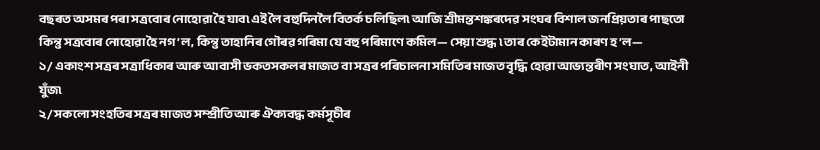বছৰত অসমৰ পৰা সত্ৰবোৰ নোহোৱা হৈ যাব৷ এই লৈ বহুদিনলৈ বিতৰ্ক চলিছিল৷ আজি শ্ৰীমন্তশঙ্কৰদেৱ সংঘৰ বিশাল জনপ্ৰিয়তাৰ পাছতো কিন্তু সত্ৰবোৰ নোহোৱা হৈ নগ’ল, কিন্তু তাহানিৰ গৌৰৱ গৰিমা যে বহু পৰিমাণে কমিল— সেয়া শুদ্ধ ৷ তাৰ কেইটামান কাৰণ হ’ল—
১/ একাংশ সত্ৰৰ সত্ৰাধিকাৰ আৰু আবাসী ভকতসকলৰ মাজত বা সত্ৰৰ পৰিচালনা সমিতিৰ মাজত বৃদ্ধি হোৱা আভ্যন্তৰীণ সংঘাত, আইনী যুঁজ৷
২/ সকলো সংহতিৰ সত্ৰৰ মাজত সম্প্ৰীতি আৰু ঐক্যবদ্ধ কৰ্মসূচীৰ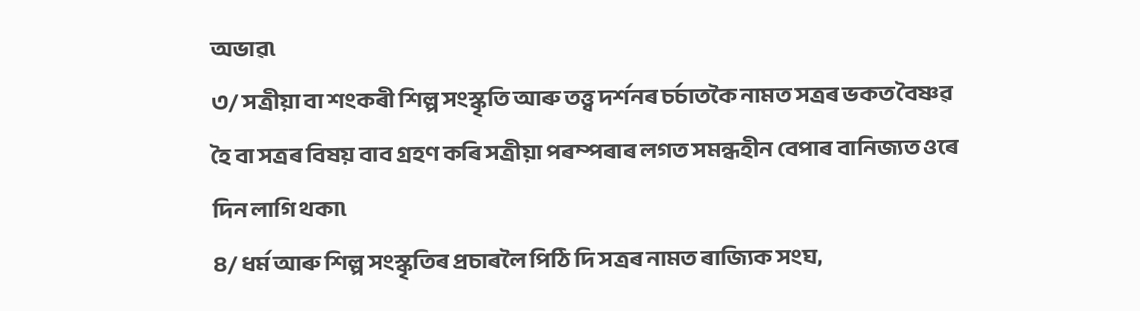অভাৱ৷
৩/ সত্ৰীয়া বা শংকৰী শিল্প সংস্কৃতি আৰু তত্ত্ব দৰ্শনৰ চৰ্চাতকৈ নামত সত্ৰৰ ভকত বৈষ্ণৱ হৈ বা সত্ৰৰ বিষয় বাব গ্ৰহণ কৰি সত্ৰীয়া পৰম্পৰাৰ লগত সমন্ধহীন বেপাৰ বানিজ্যত ওৰে দিন লাগি থকা৷
৪/ ধৰ্ম আৰু শিল্প সংস্কৃতিৰ প্ৰচাৰলৈ পিঠি দি সত্ৰৰ নামত ৰাজ্যিক সংঘ,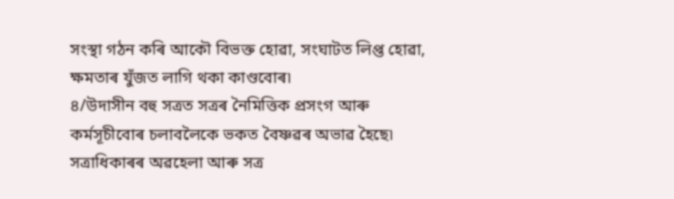সংস্থা গঠন কৰি আকৌ বিভক্ত হোৱা, সংঘাটত লিপ্ত হোৱা, ক্ষমতাৰ যুঁজত লাগি থকা কাণ্ডবোৰ৷
৪/উদাসীন বহু সত্ৰত সত্ৰৰ নৈমিত্তিক প্ৰসংগ আৰু কৰ্মসূচীবোৰ চলাবলৈকে ভকত বৈষ্ণৱৰ অভাৱ হৈছে৷ সত্ৰাধিকাৰৰ অৱহেলা আৰু সত্ৰ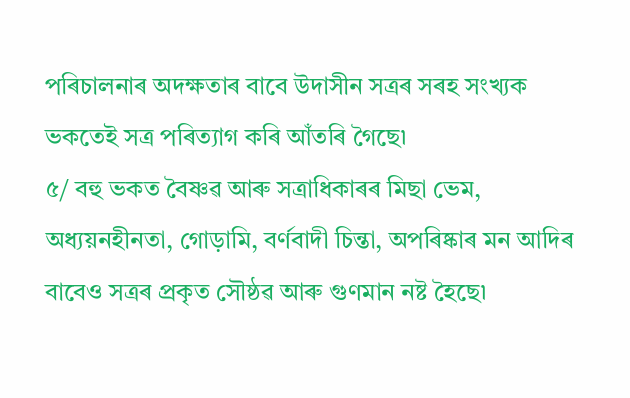পৰিচালনাৰ অদক্ষতাৰ বাবে উদাসীন সত্ৰৰ সৰহ সংখ্যক ভকতেই সত্ৰ পৰিত্যাগ কৰি আঁতৰি গৈছে৷
৫/ বহু ভকত বৈষ্ণৱ আৰু সত্ৰাধিকাৰৰ মিছা ভেম, অধ্যয়নহীনতা, গোড়ামি, বৰ্ণবাদী চিন্তা, অপৰিষ্কাৰ মন আদিৰ বাবেও সত্ৰৰ প্ৰকৃত সৌষ্ঠৱ আৰু গুণমান নষ্ট হৈছে৷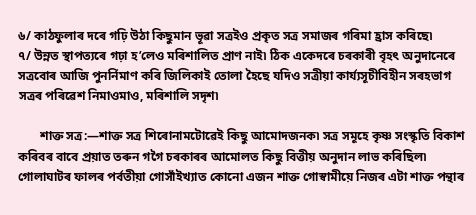৬/ কাঠফুলাৰ দৰে গঢ়ি উঠা কিছুমান ভূৱা সত্ৰইও প্ৰকৃত সত্ৰ সমাজৰ গৰিমা হ্ৰাস কৰিছে৷
৭/ উন্নত স্থাপত্যৰে গঢ়া হ’লেও মৰিশালিত প্ৰাণ নাই৷ ঠিক একেদৰে চৰকাৰী বৃহৎ অনুদানেৰে সত্ৰবোৰ আজি পুনৰ্নিমাণ কৰি জিলিকাই তোলা হৈছে যদিও সত্ৰীয়া কাৰ্য্যসূচীবিহীন সৰহভাগ সত্ৰৰ পৰিৱেশ নিমাওমাও, মৰিশালি সদৃশ৷

       শাক্ত সত্ৰ:—শাক্ত সত্ৰ শিৰোনামটোৱেই কিছু আমোদজনক৷ সত্ৰ সমূহে কৃষ্ণ সংস্কৃতি বিকাশ কৰিবৰ বাবে প্ৰয়াত তৰুন গগৈ চৰকাৰৰ আমোলত কিছু বিত্তীয় অনুদান লাভ কৰিছিল৷ গোলাঘাটৰ ফালৰ পৰ্বতীয়া গোসাঁইখ্যাত কোনো এজন শাক্ত গোস্বামীয়ে নিজৰ এটা শাক্ত পন্থাৰ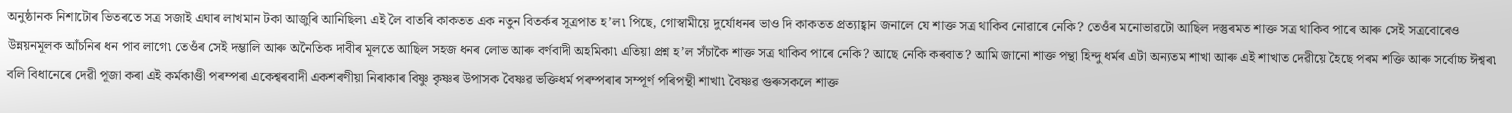অনুষ্ঠানক নিশাটোৰ ভিতৰতে সত্ৰ সজাই এঘাৰ লাখমান টকা আজুৰি আনিছিল৷ এই লৈ বাতৰি কাকতত এক নতুন বিতৰ্কৰ সূত্ৰপাত হ’ল৷ পিছে, গোস্বামীয়ে দুৰ্যোধনৰ ভাও দি কাকতত প্ৰত্যাহ্বান জনালে যে শাক্ত সত্ৰ থাকিব নোৱাৰে নেকি? তেওঁৰ মনোভাৱটো আছিল দস্তুৰমত শাক্ত সত্ৰ থাকিব পাৰে আৰু সেই সত্ৰবোৰেও উন্নয়নমূলক আঁচনিৰ ধন পাব লাগে৷ তেওঁৰ সেই দম্ভালি আৰু অনৈতিক দাবীৰ মূলতে আছিল সহজ ধনৰ লোভ আৰু বৰ্ণবাদী অহমিকা৷ এতিয়া প্ৰশ্ন হ’ল সঁচাকৈ শাক্ত সত্ৰ থাকিব পাৰে নেকি? আছে নেকি কৰবাত? আমি জানো শাক্ত পন্থা হিন্দু ধৰ্মৰ এটা অন্যতম শাখা আৰু এই শাখাত দেৱীয়ে হৈছে পৰম শক্তি আৰু সৰ্বোচ্চ ঈশ্বৰ৷ বলি বিধানেৰে দেৱী পূজা কৰা এই কৰ্মকাণ্ডী পৰম্পৰা একেশ্বৰবাদী একশৰণীয়া নিৰাকাৰ বিষ্ণু কৃষ্ণৰ উপাসক বৈষ্ণৱ ভক্তিধৰ্ম পৰম্পৰাৰ সম্পূৰ্ণ পৰিপন্থী শাখা৷ বৈষ্ণৱ গুৰুসকলে শাক্ত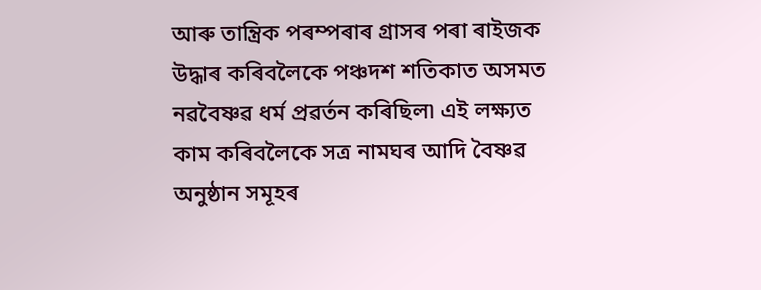আৰু তান্ত্ৰিক পৰম্পৰাৰ গ্ৰাসৰ পৰা ৰাইজক উদ্ধাৰ কৰিবলৈকে পঞ্চদশ শতিকাত অসমত নৱবৈষ্ণৱ ধৰ্ম প্ৰৱৰ্তন কৰিছিল৷ এই লক্ষ্যত কাম কৰিবলৈকে সত্ৰ নামঘৰ আদি বৈষ্ণৱ অনুষ্ঠান সমূহৰ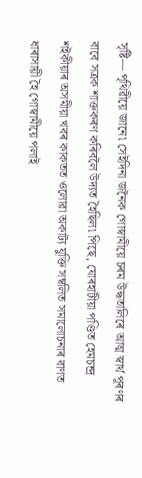সৃষ্টি— পৃথিৱীয়ে জানে৷ সেইদিনা জনৈক গোস্বামীয়ে চৰম উদ্ধতালিৰে আত্ম স্বাৰ্থ পূৰণৰ বাবে সত্ৰক শাক্তকৰণ কৰিবলৈ উদ্যত হৈছিল৷ পিছে, যোৰহাটীয়া পণ্ডিত হেমচন্দ্ৰ শইকীয়াৰ অসমীয়া খবৰ কাকতত ওলোৱা অকাট্য যুক্তি সম্বলিত সমালোচনাৰ বাণত ধাৰাসায়ী হৈ গোস্বামীয়ে পলাই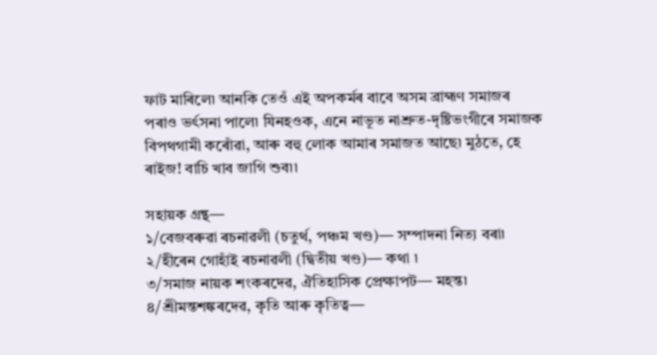ফাট মাৰিলে৷ আনকি তেওঁ এই অপকৰ্মৰ বাবে অসম ব্ৰাহ্মণ সমাজৰ পৰাও ভৰ্ৎসনা পালে৷ যিনহওক, এনে নাভূত নাশ্ৰুত-দৃষ্টিভংগীৰে সমাজক বিপথগামী কৰোঁৱা, আৰু বহু লোক আমাৰ সমাজত আছে৷ মুঠতে, হে ৰাইজ! বাচি খাব জাগি শুব৷৷

সহায়ক গ্ৰন্থ—
১/বেজবৰুৱা ৰচনাৱলী (চতুৰ্থ, পঞ্চম খণ্ড)— সম্পাদনা নিত্য বৰা৷
২/হীৰেন গোহাঁই ৰচনাৱলী (দ্বিতীয় খণ্ড)— কথা ৷
৩/সমাজ নায়ক শংকৰদেৱ, ঐতিহাসিক প্ৰেক্ষাপট— মহন্ত৷
৪/শ্ৰীমন্তশঙ্কৰদেৱ, কৃতি আৰু কৃতিত্ব—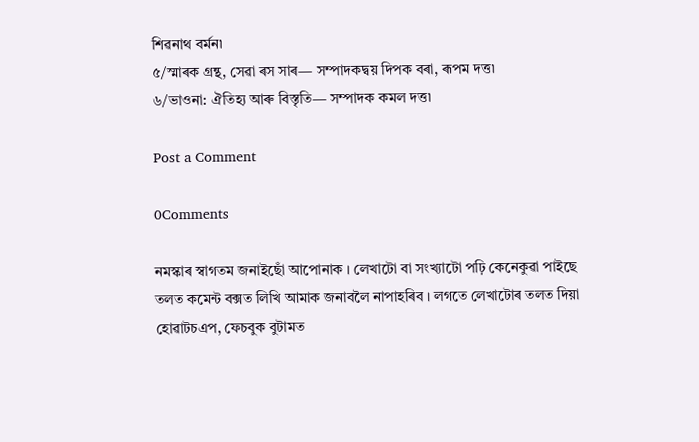শিৱনাথ বৰ্মন৷
৫/স্মাৰক গ্ৰন্থ, সেৱা ৰস সাৰ— সম্পাদকদ্বয় দিপক বৰা, ৰূপম দত্ত৷
৬/ভাওনা: ঐতিহ্য আৰু বিস্তৃতি— সম্পাদক কমল দত্ত৷

Post a Comment

0Comments

নমস্কাৰ স্বাগতম জনাইছোঁ আপোনাক । লেখাটো বা সংখ্যাটো পঢ়ি কেনেকুৱা পাইছে তলত কমেন্ট বক্সত লিখি আমাক জনাবলৈ নাপাহৰিব । লগতে লেখাটোৰ তলত দিয়া হোৱাটচএপ, ফেচবুক বুটামত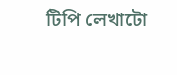টিপি লেখাটো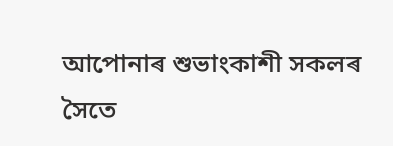আপোনাৰ শুভাংকাশী সকলৰ সৈতে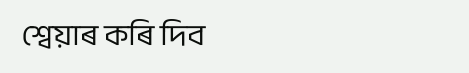শ্বেয়াৰ কৰি দিব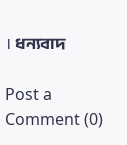। ধন্যবাদ

Post a Comment (0)